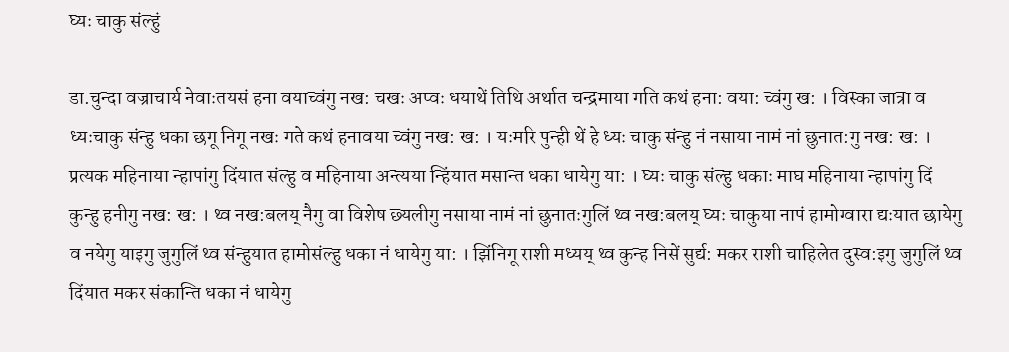घ्यः चाकु संल्हुं

डा.चुन्दा वज्राचार्य नेवाःतयसं हना वयाच्वंगु नख: चखः अप्वः धयाथें तिथि अर्थात चन्द्रमाया गति कथं हना: वया: च्वंगु ख: । विस्का जात्रा व ध्यःचाकु संन्हु धका छगू निगू नखः गते कथं हनावया च्वंगु नख: ख: । यःमरि पुन्ही थें हे ध्यः चाकु संन्हु नं नसाया नामं नां छुनात:गु नख: ख: । प्रत्यक महिनाया न्हापांगु दिंयात संल्हु व महिनाया अन्त्यया न्हिंयात मसान्त धका धायेगु या: । घ्यः चाकु संल्हु धकाः माघ महिनाया न्हापांगु दिं कुन्हु हनीगु नख: ख: । थ्व नख:बलय् नैगु वा विशेष छ्यलीगु नसाया नामं नां छुनातःगुलिं थ्व नख:बलय् घ्यः चाकुया नापं हामोग्वारा द्यःयात छायेगु व नयेगु याइगु जुगुलिं थ्व संन्हुयात हामोसंल्हु धका नं धायेगु या: । झिंनिगू राशी मध्यय् थ्व कुन्ह निसें सुर्द्य: मकर राशी चाहिलेत दुस्व:इगु जुगुलिं थ्व दिंयात मकर संकान्ति धका नं धायेगु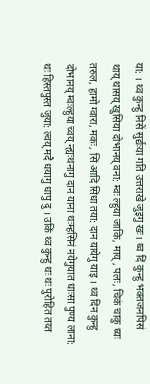या: । थ्व कुन्हु निसें सुर्द्यःया गति उत्तराखे जुइगु खः। थ्व दिं कुन्हु भक्तजनपिसं थाय् थासय् खुसिया दोभानय् वना: म्वः ल्हुया जाकि, माय् , पलः, चिकं चाकु ध्यः तरुल, हामो ग्वारा, मकः, सिं आदि सिधा तया: दान यायेगु याइ । थ्व दिन कुन्हु दोभानय् म्वःल्हुया च्वय् न्ह्यःथनागु दान याना थःम्हसिनं नयेगुयात धाःसा पुण्य लाना: थः हिस्तपुस्त जुया: ल्वय् मदै धयागु धापु दु । उकिं थ्व कुन्हु थः थः पुरोहित तय्त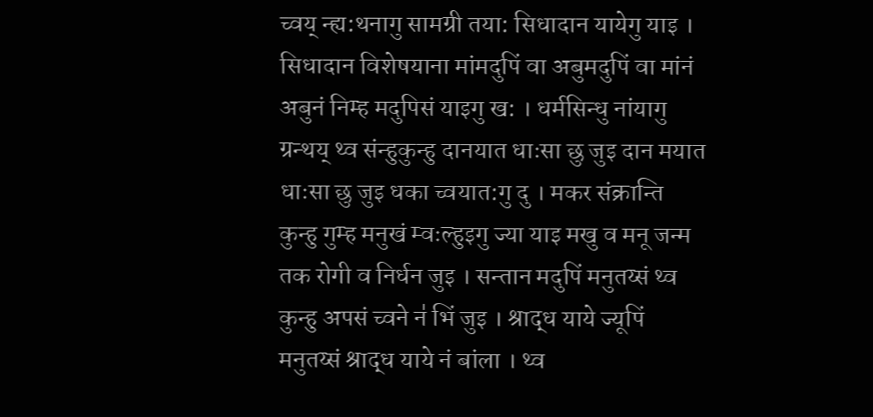च्वय् न्ह्य:थनागु सामग्री तया: सिधादान यायेगु याइ । सिधादान विशेषयाना मांमदुपिं वा अबुमदुपिं वा मांनं अबुनं निम्ह मदुपिसं याइगु ख: । धर्मसिन्धु नांयागु ग्रन्थय् थ्व संन्हुकुन्हु दानयात धाःसा छु जुइ दान मयात धाःसा छु जुइ धका च्वयात:गु दु । मकर संक्रान्ति कुन्हु गुम्ह मनुखं म्वःल्हुइगु ज्या याइ मखु व मनू जन्म तक रोगी व निर्धन जुइ । सन्तान मदुपिं मनुतय्सं थ्व कुन्हु अपसं च्वने न॑ भिं जुइ । श्राद्ध याये ज्यूपिं मनुतय्सं श्राद्ध याये नं बांला । थ्व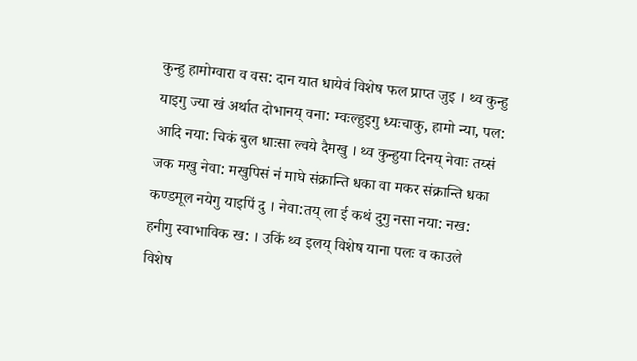कुन्हु हामोग्वारा व वस: दान यात धायेवं विशेष फल प्राप्त जुइ । थ्व कुन्हु याइगु ज्या खं अर्थात दोभानय् वना: म्वःल्हुइगु ध्यःचाकु, हामो न्या, पल: आदि नया: चिकं बुल धाःसा ल्वये दैमखु । थ्व कुन्हुया दिनय् नेवाः तय्सं जक मखु नेवा: मखुपिसं न॑ माघे संक्रान्ति धका वा मकर संक्रान्ति धका कण्डमूल नयेगु याइपिं दु । नेवा:तय् ला ई कथं दुगु नसा नया: नख: हनीगु स्वाभाविक ख: । उकिं थ्व इलय् विशेष याना पलः व काउले विशेष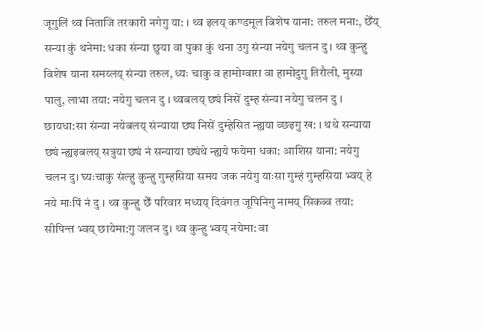जूगुलिं थ्व निताजि तरकारी नगेगु या: । थ्व इलय् कण्डमूल बिशेष याना: तरुल मना:, छेँय् सन्या कुं थनेमा: धका संन्या छुया वा पुका कुं थना उगु संन्या नयेगु चलन दु । थ्व कुन्हु विशेष याना समय्लय् संन्या तरुल, ध्यः चाकु व हामोग्वारा वा हामोदुगु तिरौली, मुस्या पालु, लाभा तया: नयेगु चलन दु । थ्वबलय् छ्यं निसें दुम्ह संन्या नयेगु चलन दु । छायधा:सा संन्या नयेबलय् संन्याया छ्य निसें दुम्हेसित न्ह्यया व्छइगु ख: । थथे सन्याया छ्यं न्ह्यइबलय् सत्रुया छ्यं नं सन्याया छ्यंथे न्ह्यये फयेमा धका: आशिस याना: नयेगु चलन दु। घ्यःचाकु संल्हु कुन्हु गुम्हसिया समय जक नयेगु याःसा गुम्हं गुम्हसिया भ्वय् हे नये माःपिं नं दु । थ्व कुन्हु छेँ परिवार मध्यय् दिवंगत जूपिनिगु नामय् सिकब्व तया: सीपिन्त भ्वय् छायेमा:गु जलन दु। थ्व कुन्हु भ्वय् नयेमा: वा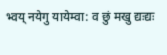भ्वय् नयेगु यायेम्वा: व छुं मखु द्यःद्यः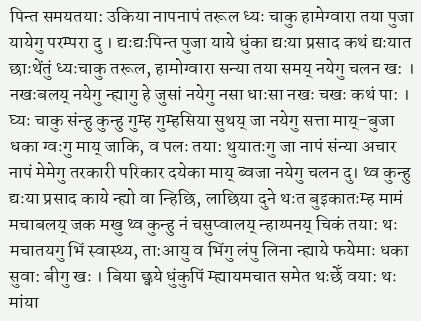पिन्त समयतया: उकिया नापनापं तरूल ध्यः चाकु हामेग्वारा तया पुजा यायेगु परम्परा दु । द्यःद्यःपिन्त पुजा याये धुंका द्यःया प्रसाद कथं द्यःयात छाःथेंतुं ध्यःचाकु तरूल, हामोग्वारा सन्या तया समय् नयेगु चलन ख: । नखःबलय् नयेगु न्ह्यागु हे जुसां नयेगु नसा धाःसा नखः चखः कथं पा: । घ्यः चाकु संन्हु कुन्हु गुम्ह गुम्हसिया सुथय् जा नयेगु सत्ता माय्-बुजा धका ग्वःगु माय् जाकि, व पलः तया: थुयातःगु जा नापं संन्या अचार नापं मेमेगु तरकारी परिकार दयेका माय् ब्वजा नयेगु चलन दु। थ्व कुन्हु द्यःया प्रसाद काये न्ह्यो वा न्हिछि, लाछिया दुने थःत बुइकातःम्ह मामं मचाबलय् जक मखु थ्व कुन्हु नं चसुप्वालय् न्हाय्पनय् चिकं तया: थः मचातयगु भिं स्वास्थ्य, ता:आयु व भिंगु लंपु लिना न्ह्याये फयेमाः धका सुवा: बीगु खः । बिया छ्वये धुंकुपिं म्ह्यायमचात समेत थःछेँ वया: थः मांया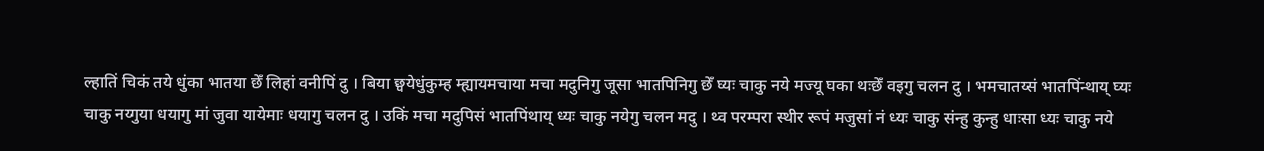ल्हातिं चिकं तये धुंका भातया छेँ लिहां वनीपिं दु । बिया छ्वयेधुंकुम्ह म्ह्यायमचाया मचा मदुनिगु जूसा भातपिनिगु छेँ घ्यः चाकु नये मज्यू घका थःछेँ वइगु चलन दु । भमचातय्सं भातपिंन्थाय् घ्यः चाकु नय्गुया धयागु मां जुवा यायेमाः धयागु चलन दु । उकिं मचा मदुपिसं भातपिंथाय् ध्यः चाकु नयेगु चलन मदु । थ्व परम्परा स्थीर रूपं मजुसां नं ध्यः चाकु संन्हु कुन्हु धाःसा ध्यः चाकु नये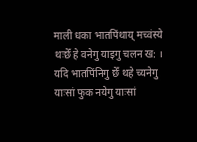माली धका भातपिंथाय् मच्वंस्ये थःछेँ हे वनेगु याइगु चलन ख: । यदि भातपिंनिगु छेँ थहे च्यनेगु याःसां फुक नयेगु याःसां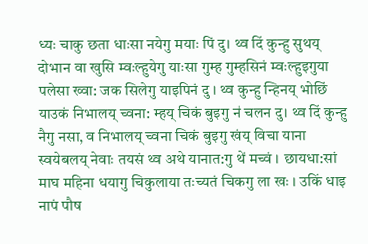ध्यः चाकु छता धाःसा नयेगु मयाः पिं दु। थ्व दिं कुन्हु सुथय् दोभान वा खुसि म्वःल्हुयेगु याःसा गुम्ह गुम्हसिनं म्वःल्हुइगुया पलेसा ख्वा: जक सिलेगु याइपिनं दु । थ्व कुन्हु न्हिनय् भोछिं याउकं निभालय् च्वना: म्हय् चिकं बुइगु न॑ चलन दु। थ्व दिं कुन्हु नैगु नसा, व निभालय् च्वना चिकं बुइगु खंय् विचा याना स्वयेबलय् नेवाः तयसं थ्व अथे यानात:गु थें मच्वं । छायधा:सां माघ महिना धयागु चिकुलाया तःच्यतं चिकगु ला खः । उकिं धाइ नापं पौष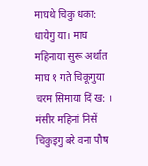माघथे चिकु धका: धायेगु या। माघ महिनाया सुरू अर्थात माघ १ गते चिकूगुया चरम सिमाया दिं ख: । मंसीर महिनां निसें चिकुइगु बरे वना पौष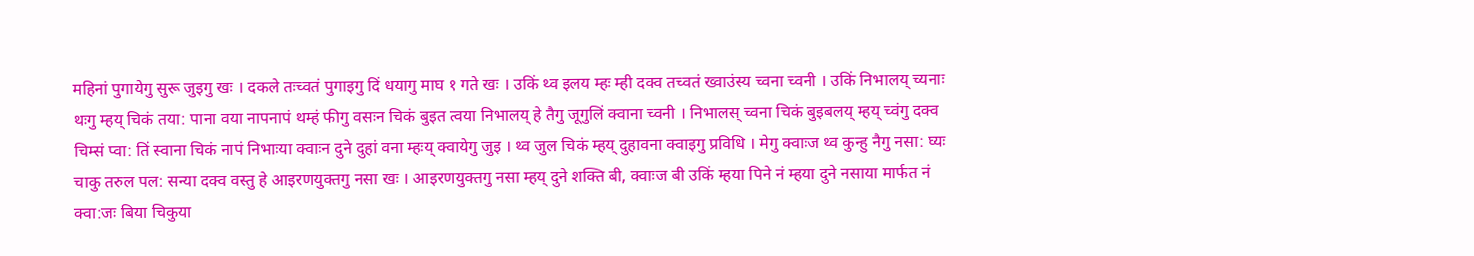महिनां पुगायेगु सुरू जुइगु खः । दकले तःच्वतं पुगाइगु दिं धयागु माघ १ गते खः । उकिं थ्व इलय म्हः म्ही दक्व तच्वतं ख्वाउंस्य च्वना च्वनी । उकिं निभालय् च्यनाः थःगु म्हय् चिकं तया: पाना वया नापनापं थम्हं फीगु वसःन चिकं बुइत त्वया निभालय् हे तैगु जूगुलिं क्वाना च्वनी । निभालस् च्वना चिकं बुइबलय् म्हय् च्वंगु दक्व चिम्सं प्वा: तिं स्वाना चिकं नापं निभाःया क्वाःन दुने दुहां वना म्हःय् क्वायेगु जुइ । थ्व जुल चिकं म्हय् दुहावना क्वाइगु प्रविधि । मेगु क्वाःज थ्व कुन्हु नैगु नसा: घ्यः चाकु तरुल पल: सन्या दक्व वस्तु हे आइरणयुक्तगु नसा खः । आइरणयुक्तगु नसा म्हय् दुने शक्ति बी, क्वाःज बी उकिं म्हया पिने नं म्हया दुने नसाया मार्फत नं क्वा:जः बिया चिकुया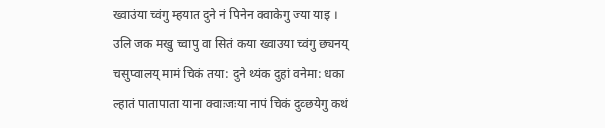ख्वाउंया च्वंगु म्हयात दुने नं पिनेन क्वाकेगु ज्या याइ । उलि जक मखु च्वापु वा सितं कया ख्वाउया च्वंगु छ्यनय् चसुप्वालय् मामं चिकं तया: दुने थ्यंक दुहां वनेमा: धका ल्हातं पातापाता याना क्वाःजःया नापं चिकं दुव्छयेगु कथं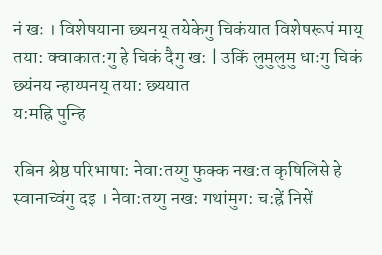नं खः । विशेषयाना छ्यनय् तयेकेगु चिकंयात विशेषरूपं माय् तया: क्वाकात:गु हे चिकं दैगु ख: | उकिं लुमुलुमु धाःगु चिकं छ्यंनय न्हाय्पनय् तया: छ्ययात
य:मह्रि पुन्हि

रबिन श्रेष्ठ परिभाषा: नेवा:तय्गु फुक्क नख:त कृषिलिसे हे स्वानाच्वंगु दइ । नेवा:तय्गु नख: गथांमुग: च:ह्रें निसें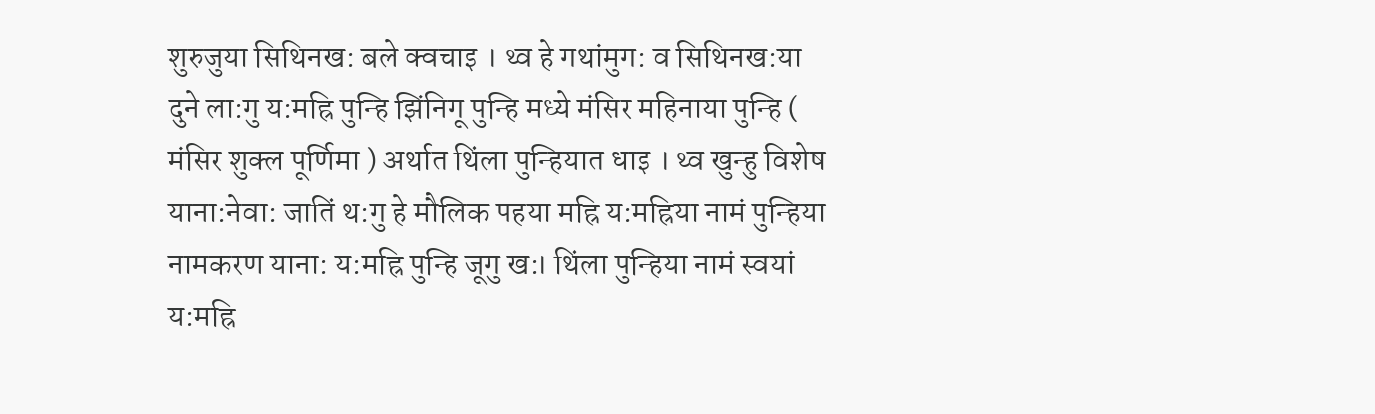शुरुजुया सिथिनख: बले क्वचाइ । थ्व हे गथांमुग: व सिथिनख:या दुने ला:गु य:मह्रि पुन्हि झिंनिगू पुन्हि मध्ये मंसिर महिनाया पुन्हि ( मंसिर शुक्ल पूर्णिमा ) अर्थात थिंला पुन्हियात धाइ । थ्व खुन्हु विशेष याना:नेवा: जातिं थ:गु हे मौलिक पहया मह्रि य:मह्रिया नामं पुन्हिया नामकरण याना: य:मह्रि पुन्हि जूगु ख:। थिंला पुन्हिया नामं स्वयां य:मह्रि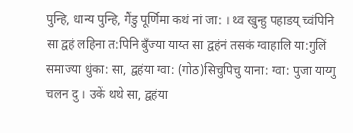पुन्हि, धान्य पुन्हि, गैंडु पूर्णिमा कथं नां जा: । थ्व खुन्हु पहाडय् च्वंपिनि सा द्वहं लहिना त:पिनि बुँज्या याय्त सा द्वहंनं तसकं ग्वाहालि या:गुलिं समाज्या धुंका: सा, द्वहंया ग्वा: (गोठ)सिचुपिचु याना: ग्वा: पुजा याय्गु चलन दु । उकें थथे सा, द्वहंया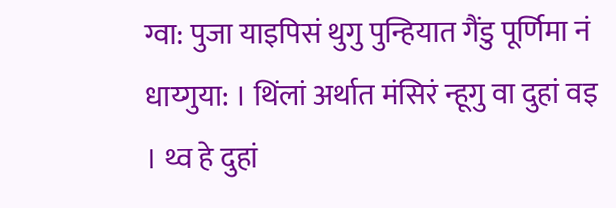ग्वा: पुजा याइपिसं थुगु पुन्हियात गैंडु पूर्णिमा नं धाय्गुया: । थिंलां अर्थात मंसिरं न्हूगु वा दुहां वइ । थ्व हे दुहां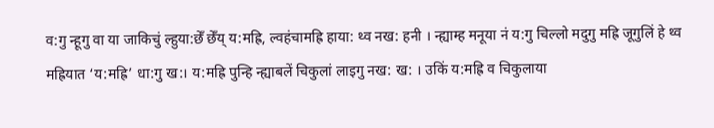व:गु न्हूगु वा या जाकिचुं ल्हुया:छेँ छेँय् य:मह्रि, ल्वहंचामह्रि हाया: थ्व नख: हनी । न्ह्याम्ह मनूया नं य:गु चिल्लो मदुगु मह्रि जूगुलिं हे थ्व मह्रियात ‘य:मह्रि’ धा:गु ख:। य:मह्रि पुन्हि न्ह्याबलें चिकुलां लाइगु नख: ख: । उकिं य:मह्रि व चिकुलाया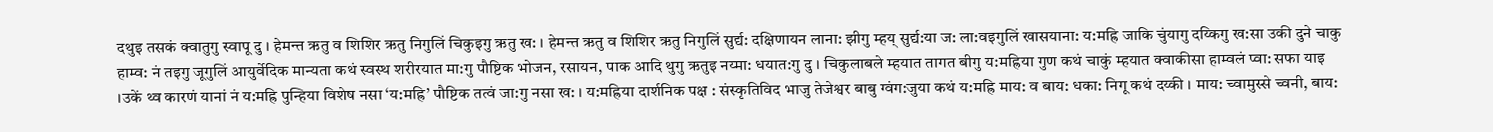दथुइ तसकं क्वातुगु स्वापू दु । हेमन्त ऋतु व शिशिर ऋतु निगुलिं चिकुइगु ऋतु ख: । हेमन्त ऋतु व शिशिर ऋतु निगुलिं सुर्द्य: दक्षिणायन लाना: झीगु म्हय् सुर्द्य:या ज: ला:वइगुलिं खासयाना: य:मह्रि जाकि चुंयागु दय्किगु ख:सा उकी दुने चाकु हाम्व: नं तइगु जूगुलिं आयुर्वेदिक मान्यता कथं स्वस्थ शरीरयात मा:गु पौष्टिक भोजन, रसायन, पाक आदि थुगु ऋतुइ नय्मा: धयात:गु दु । चिकुलाबले म्हयात तागत बीगु य:मह्रिया गुण कथं चाकुं म्हयात क्वाकीसा हाम्वलं प्वा: सफा याइ ।उकें थ्व कारणं यानां नं य:मह्रि पुन्हिया विशेष नसा ‘य:मह्रि’ पौष्टिक तत्वं जा:गु नसा ख: । य:मह्रिया दार्शनिक पक्ष : संस्कृतिविद भाजु तेजेश्वर बाबु ग्वंग:जुया कथं य:मह्रि माय: व बाय: धका: निगू कथं दय्की । माय: च्वामुस्से च्वनी, बाय: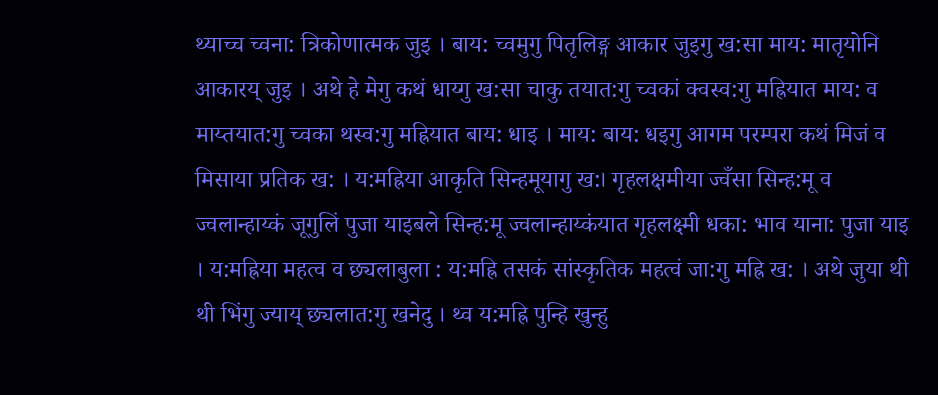थ्याच्च च्वना: त्रिकोणात्मक जुइ । बाय: च्वमुगु पितृलिङ्ग आकार जुइगु ख:सा माय: मातृयोनि आकारय् जुइ । अथे हे मेगु कथं धाय्गु ख:सा चाकु तयात:गु च्वकां क्वस्व:गु मह्रियात माय: व माय्तयात:गु च्वका थस्व:गु मह्रियात बाय: धाइ । माय: बाय: धइगु आगम परम्परा कथं मिजं व मिसाया प्रतिक ख: । य:मह्रिया आकृति सिन्हमूयागु ख:। गृहलक्षमीया ज्वँसा सिन्ह:मू व ज्वलान्हाय्कं जूगुलिं पुजा याइबले सिन्ह:मू ज्वलान्हाय्कंयात गृहलक्ष्मी धका: भाव याना: पुजा याइ । य:मह्रिया महत्व व छ्यलाबुला : य:मह्रि तसकं सांस्कृतिक महत्वं जा:गु मह्रि ख: । अथे जुया थी थी भिंगु ज्याय् छ्यलात:गु खनेदु । थ्व य:मह्रि पुन्हि खुन्हु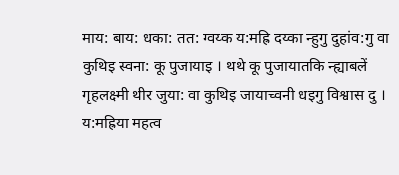माय: बाय: धका: तत: ग्वय्क य:मह्रि दय्का न्हुगु दुहांव:गु वा कुथिइ स्वना: कू पुजायाइ । थथे कू पुजायातकि न्ह्याबलें गृहलक्ष्मी थीर जुया: वा कुथिइ जायाच्वनी धइगु विश्वास दु । य:मह्रिया महत्व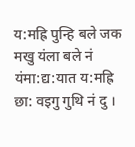य:मह्रि पुन्हि बले जक मखु यंला बले नं यंमा:द्य:यात य:मह्रि छा: वइगु गुथि नं दु ।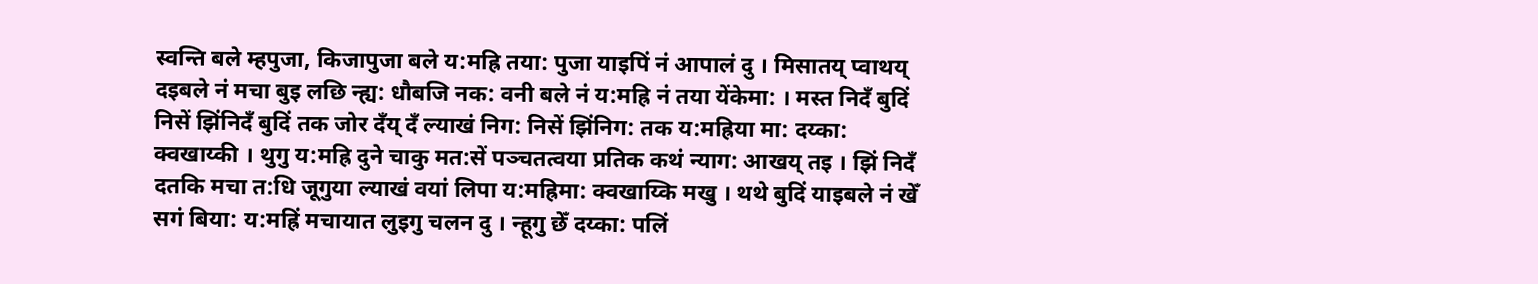स्वन्ति बले म्हपुजा, किजापुजा बले य:मह्रि तया: पुजा याइपिं नं आपालं दु । मिसातय् प्वाथय् दइबले नं मचा बुइ लछि न्ह्य: धौबजि नक: वनी बले नं य:मह्रि नं तया येंकेमा: । मस्त निदँ बुदिं निसें झिंनिदँ बुदिं तक जोर दँय् दँ ल्याखं निग: निसें झिंनिग: तक य:मह्रिया मा: दय्का: क्वखाय्की । थुगु य:मह्रि दुने चाकु मत:सें पञ्चतत्वया प्रतिक कथं न्याग: आखय् तइ । झिं निदँ दतकि मचा त:धि जूगुया ल्याखं वयां लिपा य:मह्रिमा: क्वखाय्कि मखु । थथे बुदिं याइबले नं खेँ सगं बिया: य:मह्रिं मचायात लुइगु चलन दु । न्हूगु छेँ दय्का: पलिं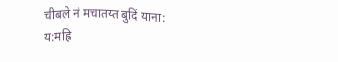चीबले नं मचातय्त बुदिं याना: य:मह्रि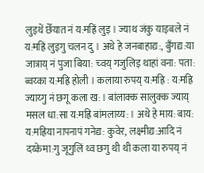लुइथें छेँयात नं य:मह्रिं लुइ । ज्याथ जंकु याइबले नं य:मह्रिं लुइगु चलन दु । अथे हे जनबाहाद्य:, बुँगद्य:या जात्राय् नं पुजा बिया: च्वय् गजुलिइ थाहां वना: पता: ब्वय्का य:मह्रि होली । कलाया रुपय् य:मह्रि : य:मह्रि ज्याय्गु नं छगू कला ख: । बांलाक्क सालुक्क ज्याय् मसल धा:सा य:मह्रि बांमलाय्य: । अथे हे माय: बाय: य:मह्रिया नापनापं गनेद्य: कुवेर, लक्ष्मीद्य:आदि नं दय्केमा:गु जूगुलिं थ्व छगु थी थी कला या रुपय् नं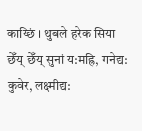काय्छिं । थुबले हरेक सिया छेँय् छेँय् सुनां य:मह्रि, गनेद्य: कुवेर, लक्ष्मीद्य: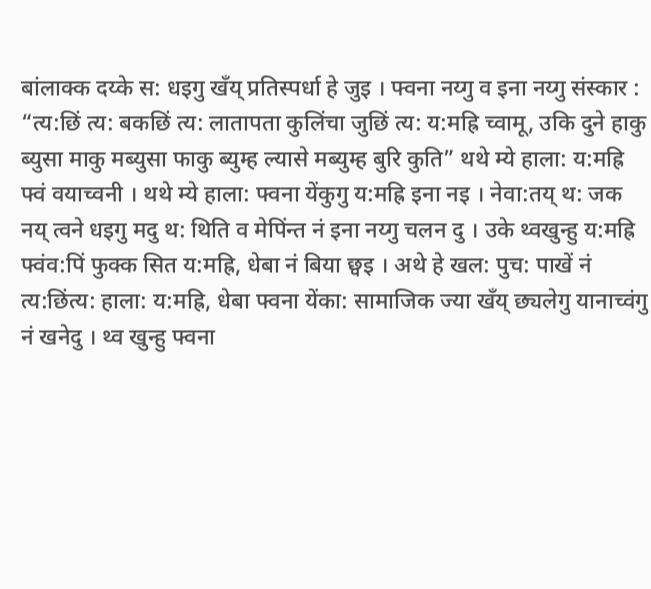बांलाक्क दय्के स: धइगु खँय् प्रतिस्पर्धा हे जुइ । फ्वना नय्गु व इना नय्गु संस्कार : “त्य:छिं त्य: बकछिं त्य: लातापता कुलिंचा जुछिं त्य: य:मह्रि च्वामू, उकि दुने हाकु ब्युसा माकु मब्युसा फाकु ब्युम्ह ल्यासे मब्युम्ह बुरि कुति” थथे म्ये हाला: य:मह्रि फ्वं वयाच्वनी । थथे म्ये हाला: फ्वना येंकुगु य:मह्रि इना नइ । नेवा:तय् थ: जक नय् त्वने धइगु मदु थ: थिति व मेपिंन्त नं इना नय्गु चलन दु । उके थ्वखुन्हु य:मह्रि फ्वंव:पिं फुक्क सित य:मह्रि, धेबा नं बिया छ्वइ । अथे हे खल: पुच: पाखें नं त्य:छिंत्य: हाला: य:मह्रि, धेबा फ्वना येंका: सामाजिक ज्या खँय् छ्यलेगु यानाच्वंगु नं खनेदु । थ्व खुन्हु फ्वना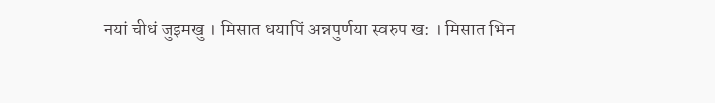नयां चीधं जुइमखु । मिसात धयापिं अन्नपुर्णया स्वरुप ख: । मिसात भिन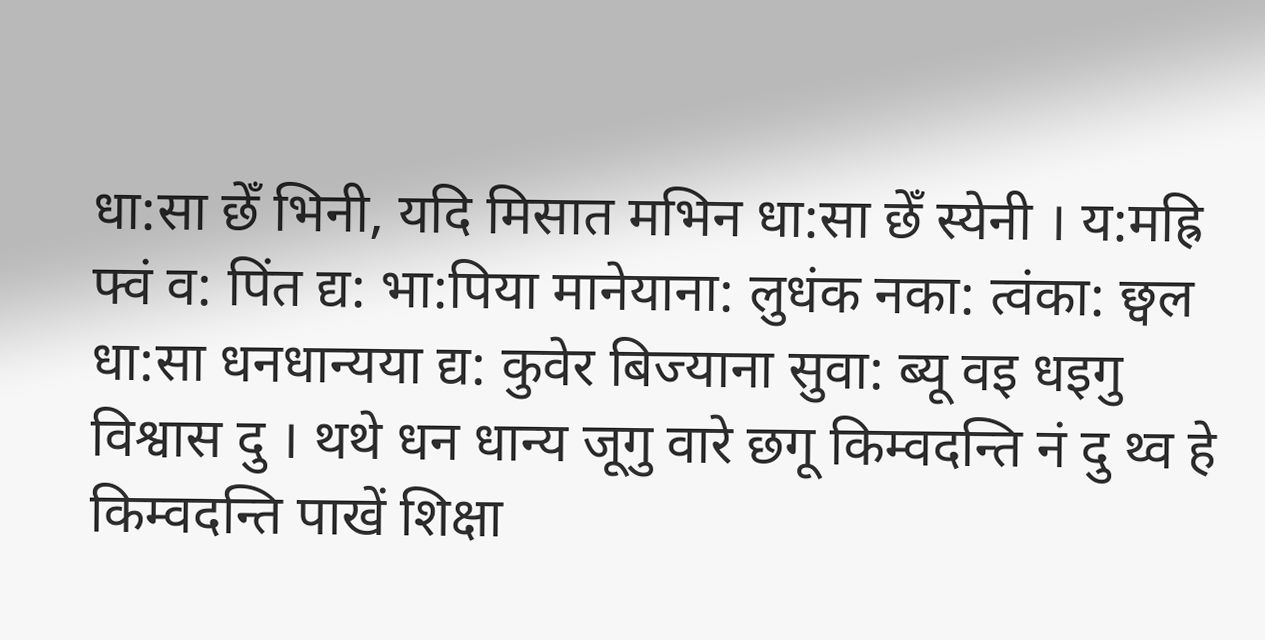धा:सा छेँ भिनी, यदि मिसात मभिन धा:सा छेँ स्येनी । य:मह्रि फ्वं व: पिंत द्य: भा:पिया मानेयाना: लुधंक नका: त्वंका: छ्वल धा:सा धनधान्यया द्य: कुवेर बिज्याना सुवा: ब्यू वइ धइगु विश्वास दु । थथे धन धान्य जूगु वारे छगू किम्वदन्ति नं दु थ्व हे किम्वदन्ति पाखें शिक्षा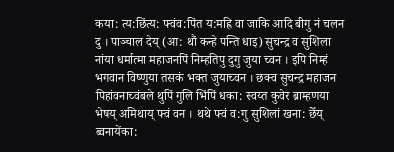कया: त्य:छिंत्य: फ्वंव:पिंत य:मह्रि वा जाकि आदि बीगु नं चलन दु । पाञ्चाल देय् (आ: थौं कन्हे पन्ति धाइ) सुचन्द्र व सुशिला नांया धर्मात्मा महाजनपिं निम्हतिपु दुगु जुया च्वन । इपि निम्हं भगवान विष्णुया तसकं भक्त जुयाच्वन । छक्व सुचन्द्र महाजन पिहांवनाच्वंबले थुपिं गुलि भिंपिं धका: स्वय्त कुवेर ब्राम्हणया भेषय् अमिथाय् फ्वं वन । थथे फ्वं व:गु सुशिलां खना: छेँय् ब्वनायेंका: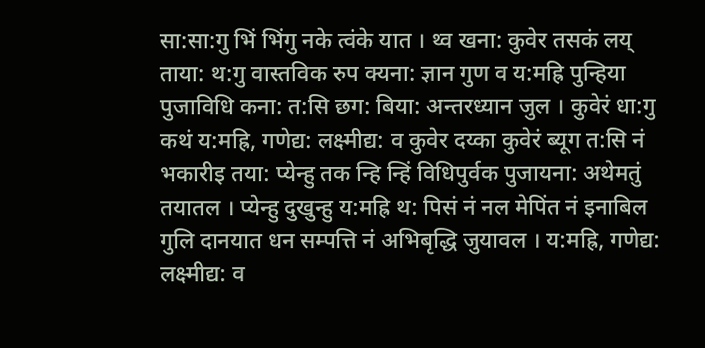सा:सा:गु भिं भिंगु नके त्वंके यात । थ्व खना: कुवेर तसकं लय् ताया: थ:गु वास्तविक रुप क्यना: ज्ञान गुण व य:मह्रि पुन्हिया पुजाविधि कना: त:सि छग: बिया: अन्तरध्यान जुल । कुवेरं धा:गु कथं य:मह्रि, गणेद्य: लक्ष्मीद्य: व कुवेर दय्का कुवेरं ब्यूग त:सि नं भकारीइ तया: प्येन्हु तक न्हि न्हिं विधिपुर्वक पुजायना: अथेमतुं तयातल । प्येन्हु दुखुन्हु य:मह्रि थ: पिसं नं नल मेपिंत नं इनाबिल गुलि दानयात धन सम्पत्ति नं अभिबृद्धि जुयावल । य:मह्रि, गणेद्य: लक्ष्मीद्य: व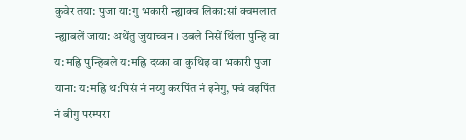कुवेर तया: पुजा या:गु भकारी न्ह्याक्व लिका:सां क्वमलात न्ह्याबलें जाया: अथेंतु जुयाच्वन । उबले निसें थिंला पुन्हि वा य:मह्रि पुन्हिबले य:मह्रि दय्का वा कुथिइ वा भकारी पुजा याना: य:मह्रि थ:पिसं नं नय्गु करपिंत नं इनेगु, फ्वं वइपिंत नं बीगु परम्परा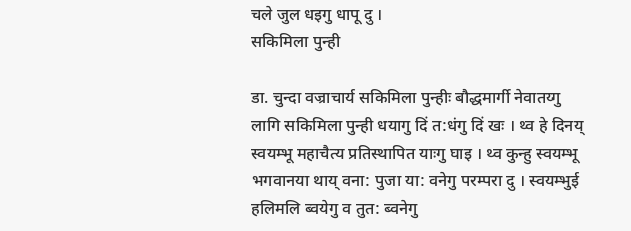चले जुल धइगु धापू दु ।
सकिमिला पुन्ही

डा. चुन्दा वज्राचार्य सकिमिला पुन्हीः बौद्धमार्गी नेवातय्गु लागि सकिमिला पुन्ही धयागु दिं त:धंगु दिं खः । थ्व हे दिनय् स्वयम्भू महाचैत्य प्रतिस्थापित याःगु घाइ । थ्व कुन्हु स्वयम्भू भगवानया थाय् वना: पुजा या: वनेगु परम्परा दु । स्वयम्भुई हलिमलि ब्वयेगु व तुत: ब्वनेगु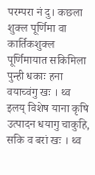परम्परा नं दु। कछला शुक्ल पूर्णिमा वा कार्तिकशुक्ल पूर्णिमायात सकिमिला पुन्ही धकाः हना वयाच्वंगु खः । थ्व इलय् विशेष याना कृषि उत्पादन धयागु चाकुहि, सकि व बरां खः । थ्व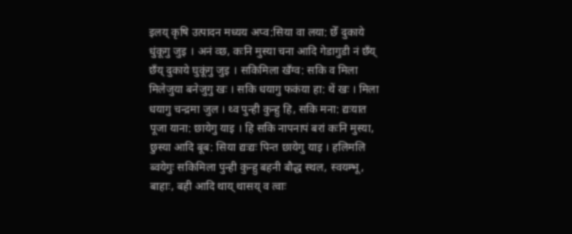इलय् कृषि उत्पादन मध्यय अप्व:सिया वा लया: छेँ दुकाये धुंकूगु जुइ । अनं व्छ, कःनि मुस्या चना आदि गेडागुडी नं छँय् छँय् दुकाये घुकूंगु जुइ । सकिमिला खँग्व: सकि व मिला मिलेजुया बनेजुगु खः । सकि धयागु फकंया हा: थें खः । मिला धयागु चन्द्रमा जुल । थ्व पुन्ही कुन्हु हि, सकि मना: द्यःयात पूजा याना: छायेगु याइ । हि सकि नापनापं बरां कःनि मुस्या, छुस्या आदि बूब: सिया द्यःद्यः पिन्त छायेगु याइ । हलिमलि ब्वयेगुः सकिमिला पुन्ही कुन्हु बहनी बौद्ध स्थल, स्वयम्भू, बाहाः, बही आदि थाय् थासय् व त्वाः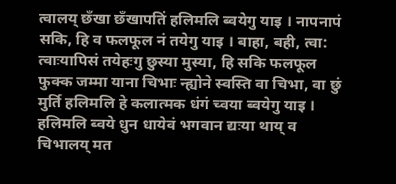त्वालय् छँखा छँखापतिं हलिमलि ब्वयेगु याइ । नापनापं सकि, हि व फलफूल नं तयेगु याइ । बाहा, बही, त्वा: त्वाःयापिसं तयेहःगु छुस्या मुस्या, हि सकि फलफूल फुक्क जम्मा याना चिभाः न्ह्योने स्वस्ति वा चिभा, वा छुं मुर्ति हलिमलि हे कलात्मक धंगं च्वया ब्वयेगु याइ । हलिमलि ब्वये धुन धायेवं भगवान द्यःया थाय् व चिभालय् मत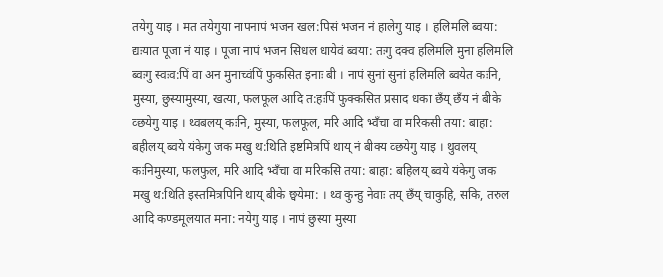तयेगु याइ । मत तयेगुया नापनापं भजन खल:पिसं भजन नं हालेगु याइ । हलिमलि ब्वया: द्यःयात पूजा नं याइ । पूजा नापं भजन सिधल धायेवं ब्वया: तःगु दक्व हलिमलि मुना हलिमलि ब्वःगु स्वःव:पिं वा अन मुनाच्वंपिं फुकसित इनाः बी । नापं सुनां सुनां हलिमलि ब्वयेत कःनि, मुस्या, छुस्यामुस्या, खत्या, फलफूल आदि त:हःपिं फुक्कसित प्रसाद धका छँय् छँय नं बीके व्छयेगु याइ । थ्वबलय् कःनि, मुस्या, फलफूल, मरि आदि भ्वँचा वा मरिकसी तया: बाहा: बहीलय् ब्वये यंकेगु जक मखु थ:थिति इष्टमित्रपिं थाय् नं बीक्य व्छयेगु याइ । थुवलय् कःनिमुस्या, फलफुल, मरि आदि भ्वँचा वा मरिकसि तया: बाहा: बहिलय् ब्वये यंकेगु जक मखु थ:थिति इस्तमित्रपिनि थाय् बीके छ्वयेमा: । थ्व कुन्हु नेवाः तय् छँय् चाकुहि, सकि, तरुल आदि कण्डमूलयात मना: नयेगु याइ । नापं छुस्या मुस्या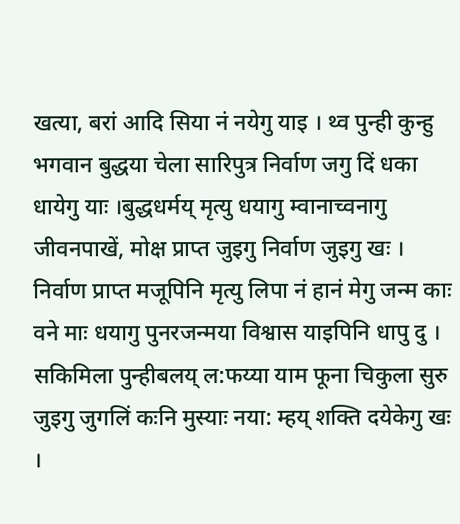खत्या, बरां आदि सिया नं नयेगु याइ । थ्व पुन्ही कुन्हु भगवान बुद्धया चेला सारिपुत्र निर्वाण जगु दिं धका धायेगु याः ।बुद्धधर्मय् मृत्यु धयागु म्वानाच्वनागु जीवनपाखें, मोक्ष प्राप्त जुइगु निर्वाण जुइगु खः । निर्वाण प्राप्त मजूपिनि मृत्यु लिपा नं हानं मेगु जन्म काः वने माः धयागु पुनरजन्मया विश्वास याइपिनि धापु दु । सकिमिला पुन्हीबलय् ल:फय्या याम फूना चिकुला सुरु जुइगु जुगलिं कःनि मुस्याः नया: म्हय् शक्ति दयेकेगु खः ।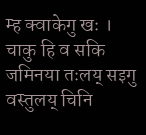म्ह क्वाकेगु खः । चाकु हि व सकि जमिनया तःलय् सइगु वस्तुलय् चिनि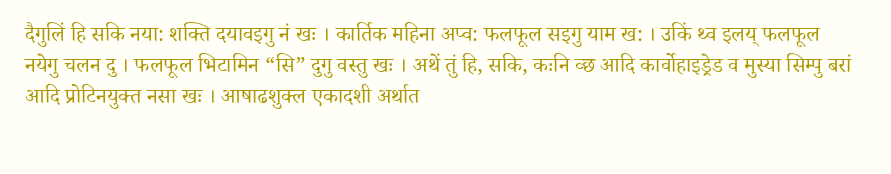दैगुलिं हि सकि नया: शक्ति दयावइगु नं खः । कार्तिक महिना अप्व: फलफूल सइगु याम ख: । उकिं थ्व इलय् फलफूल नयेगु चलन दु । फलफूल भिटामिन “सि” दुगु वस्तु खः । अथें तुं हि, सकि, कःनि व्छ आदि कार्वोहाइड्रेड व मुस्या सिम्पु बरां आदि प्रोटिनयुक्त नसा खः । आषाढशुक्ल एकादशी अर्थात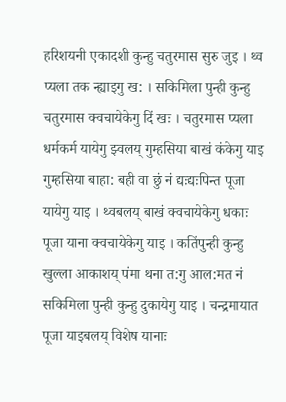हरिशयनी एकादशी कुन्हु चतुरमास सुरु जुइ । थ्व प्यला तक न्ह्याइगु ख: । सकिमिला पुन्ही कुन्हु चतुरमास क्वचायेकेगु दिं खः । चतुरमास प्यला धर्मकर्म यायेगु झ्वलय् गुम्हसिया बाखं कंकेगु याइ गुम्हसिया बाहा: बही वा छुं नं द्यःद्यःपिन्त पूजा यायेगु याइ । थ्वबलय् बाखं क्वचायेकेगु धकाः पूजा याना क्वचायेकेगु याइ । कतिंपुन्ही कुन्हु खुल्ला आकाशय् पंमा थना त:गु आल:मत नं सकिमिला पुन्ही कुन्हु दुकायेगु याइ । चन्द्रमायात पूजा याइबलय् विशेष यानाः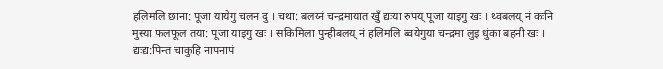हलिमलि छाना: पूजा यायेगु चलन दु । चथा: बलय्नं चन्द्रमायात खुँ द्यःया रुपय् पूजा याइगु खः । थ्वबलय् नं कःनि मुस्या फलफूल तया: पूजा याइगु खः । सकिमिला पुन्हीबलय् नं हलिमलि ब्वयेगुया चन्द्रमा लुइ धुंका बहनी खः । द्यःद्य:पिन्त चाकुहि नापनापं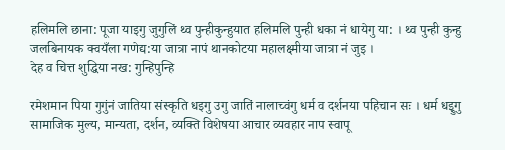हलिमलि छाना: पूजा याइगु जुगुलिं थ्व पुन्हीकुन्हुयात हलिमलि पुन्ही धका नं धायेगु या: । थ्व पुन्ही कुन्हु जलबिनायक क्वयँला गणेद्य:या जात्रा नापं थानकोटया महालक्ष्मीया जात्रा नं जुइ ।
देह व चित्त शुद्धिया नख: गुन्हिपुन्हि

रमेशमान पिया गुगुंनं जातिया संस्कृति धइगु उगु जातिं नालाच्वंगु धर्म व दर्शनया पहिचान सः । धर्म धइ्रुगु सामाजिक मुल्य, मान्यता, दर्शन, व्यक्ति विशेषया आचार व्यवहार नाप स्वापू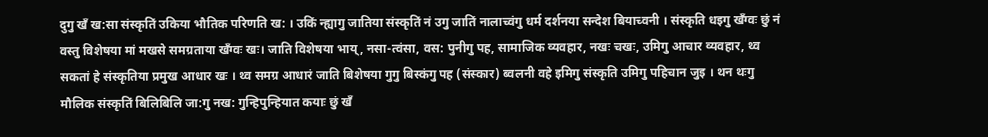दुगु खँ ख:सा संस्कृतिं उकिया भौतिक परिणति ख: । उकिं न्ह्यागु जातिया संस्कृतिं नं उगु जातिं नालाच्वंगु धर्म दर्शनया सन्देश बियाच्वनी । संस्कृति धइगु खँग्वः छुं नं वस्तु विशेषया मां मखसे समग्रताया खँग्वः खः। जाति विशेषया भाय्, नसा-त्वंसा, वस: पुनीगु पह, सामाजिक व्यवहार, नखः चखः, उमिगु आचार व्यवहार, थ्व सकतां हे संस्कृतिया प्रमुख आधार खः । थ्व समग्र आधारं जाति बिशेषया गुगु बिस्कंगु पह (संस्कार) ब्वलनी वहे इमिगु संस्कृति उमिगु पहिचान जुइ । थन थःगु मौलिक संस्कृतिं बिलिबिलि जा:गु नख: गुन्हिपुन्हियात कयाः छुं खँ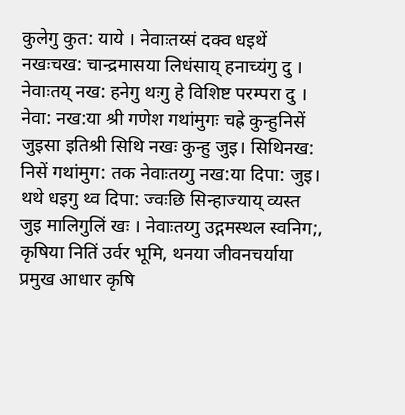कुलेगु कुत: याये । नेवाःतय्सं दक्व धइथें नखःचख: चान्द्रमासया लिधंसाय् हनाच्यंगु दु । नेवाःतय् नख: हनेगु थःगु हे विशिष्ट परम्परा दु । नेवा: नख:या श्री गणेश गथांमुगः चह्रे कुन्हुनिसें जुइसा इतिश्री सिथि नखः कुन्हु जुइ। सिथिनख: निसें गथांमुग: तक नेवाःतय्गु नख:या दिपा: जुइ। थथे धइगु थ्व दिपा: ज्वःछि सिन्हाज्याय् व्यस्त जुइ मालिगुलिं खः । नेवाःतय्गु उद्गमस्थल स्वनिग;, कृषिया नितिं उर्वर भूमि, थनया जीवनचर्याया प्रमुख आधार कृषि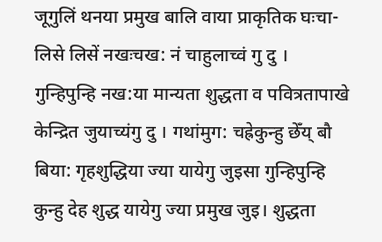जूगुलिं थनया प्रमुख बालि वाया प्राकृतिक घःचा- लिसे लिसें नखःचख: नं चाहुलाच्वं गु दु । गुन्हिपुन्हि नख:या मान्यता शुद्धता व पवित्रतापाखे केन्द्रित जुयाच्यंगु दु । गथांमुग: चह्रेकुन्हु छेँय् बौ बिया: गृहशुद्धिया ज्या यायेगु जुइसा गुन्हिपुन्हि कुन्हु देह शुद्ध यायेगु ज्या प्रमुख जुइ। शुद्धता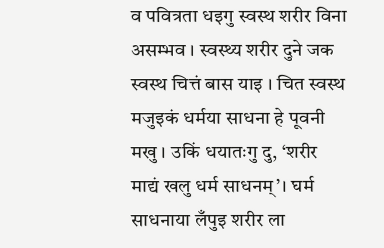व पवित्रता धइगु स्वस्थ शरीर विना असम्भव । स्वस्थ्य शरीर दुने जक स्वस्थ चित्तं बास याइ । चित स्वस्थ मजुइकं धर्मया साधना हे पूवनी मखु । उकिं धयातःगु दु, ‘शरीर माद्यं खलु धर्म साधनम्’। घर्म साधनाया लँपुइ शरीर ला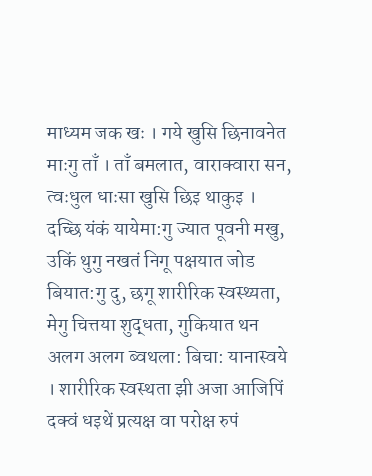माध्यम जक खः । गये खुसि छिनावनेत माःगु ताँ । ताँ बमलात, वाराक्वारा सन, त्वःधुल धाःसा खुसि छिइ थाकुइ । दच्छि यंकं यायेमा:गु ज्यात पूवनी मखु, उकिं थुगु नखतं निगू पक्षयात जोड बियात:गु दु, छगू शारीरिक स्वस्थ्यता, मेगु चित्तया शुद्धता, गुकियात थन अलग अलग ब्वथला: बिचा: यानास्वये । शारीरिक स्वस्थता झी अजा आजिपिं दक्वं धइथें प्रत्यक्ष वा परोक्ष रुपं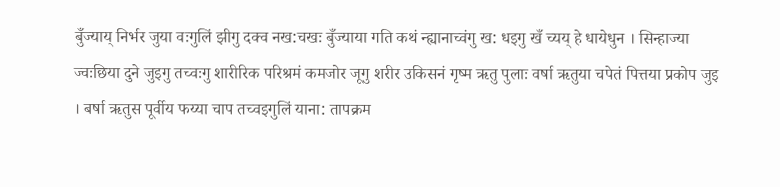बुँज्याय् निर्भर जुया वःगुलिं झीगु दक्व नख:चखः बुँज्याया गति कथं न्ह्यानाच्वंगु ख: धइगु खँ च्यय् हे धायेधुन । सिन्हाज्या ज्वःछिया दुने जुइगु तच्वःगु शारीरिक परिश्रमं कमजोर जूगु शरीर उकिसनं गृष्म ऋतु पुलाः वर्षा ऋतुया चपेतं पित्तया प्रकोप जुइ । बर्षा ऋतुस पूर्वीय फय्या चाप तच्वइगुलिं याना: तापक्रम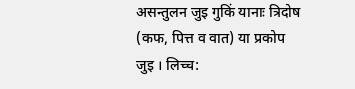असन्तुलन जुइ गुकिं यानाः त्रिदोष (कफ, पित्त व वात) या प्रकोप जुइ । लिच्च: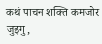कथं पाचन शक्ति कमजोर जुइगु,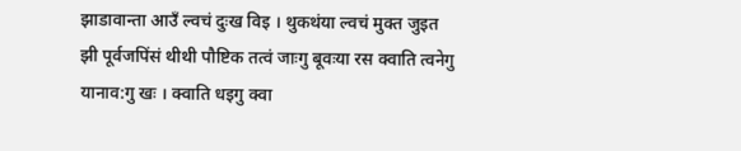झाडावान्ता आउँ ल्वचं दुःख विइ । थुकथंया ल्वचं मुक्त जुइत झी पूर्वजपिंसं थीथी पौष्टिक तत्वं जाःगु बूवःया रस क्वाति त्वनेगु यानाव:गु खः । क्वाति धइगु क्वा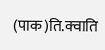(पाक)ति.क्वाति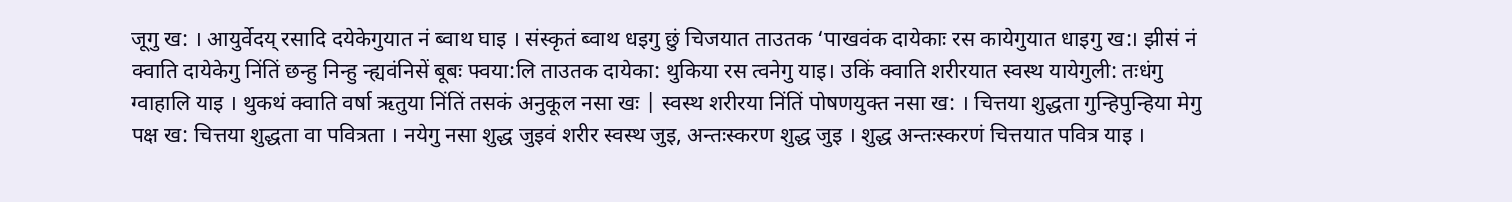जूगु ख: । आयुर्वेदय् रसादि दयेकेगुयात नं ब्वाथ घाइ । संस्कृतं ब्वाथ धइगु छुं चिजयात ताउतक ‘पाखवंक दायेकाः रस कायेगुयात धाइगु ख:। झीसं नं क्वाति दायेकेगु निंतिं छन्हु निन्हु न्ह्यवंनिसें बूबः फ्वया:लि ताउतक दायेका: थुकिया रस त्वनेगु याइ। उकिं क्वाति शरीरयात स्वस्थ यायेगुली: तःधंगु ग्वाहालि याइ । थुकथं क्वाति वर्षा ऋतुया निंतिं तसकं अनुकूल नसा खः | स्वस्थ शरीरया निंतिं पोषणयुक्त नसा ख: । चित्तया शुद्धता गुन्हिपुन्हिया मेगु पक्ष ख: चित्तया शुद्धता वा पवित्रता । नयेगु नसा शुद्ध जुइवं शरीर स्वस्थ जुइ, अन्तःस्करण शुद्ध जुइ । शुद्ध अन्तःस्करणं चित्तयात पवित्र याइ ।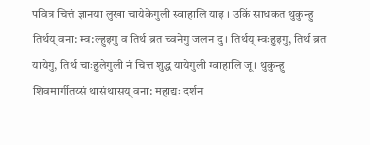पवित्र चित्तं ज्ञानया लुखा चायेकेगुली स्वाहालि याइ । उकिं साधकत थुकुन्हु तिर्थय् वना: म्व:ल्हुइगु व तिर्थ ब्रत च्वनेगु जलन दु । तिर्थय् म्वःहुइगु, तिर्थ ब्रत यायेगु, तिर्थ चाःहुलेगुली नं चित्त शुद्ध यायेगुली ग्वाहालि जू। थुकुन्हु शिवमार्गीतय्सं थासंथासय् वना: महाद्यः दर्शन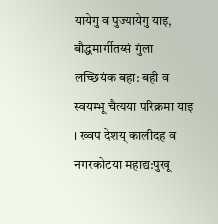यायेगु व पुज्यायेगु याइ, बौद्धमार्गीतय्सं गुंला लच्छियंक बहा: बही व स्वयम्भू चैत्यया परिक्रमा याइ । ख्वप देशय् कालीदह व नगरकोटया महाद्य:पुखू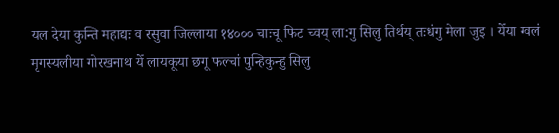यल देया कुन्ति महाद्यः व रसुवा जिल्लाया १४००० चाःचू फिट च्वय् ला:गु सिलु तिर्थय् तःधंगु मेला जुइ । येँया ग्वलं मृगस्यलीया गोरखनाथ येँ लायकूया छगू फल्चां पुन्हिकुन्हु सिलु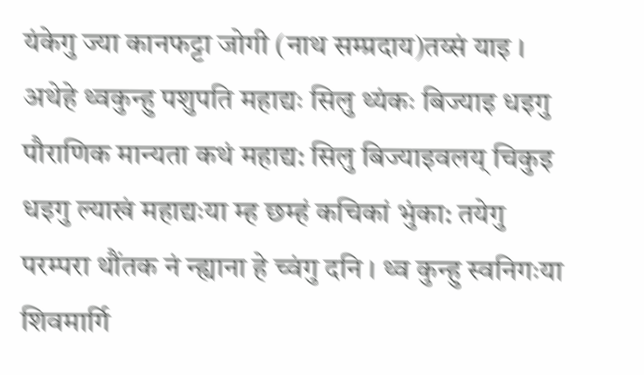यंकेगु ज्या कानफट्टा जोगी (नाथ सम्प्रदाय)तय्सं याइ । अथेहे थ्वकुन्हु पशुपति महाद्यः सिलु थ्यंकः बिज्याइ धइगु पौराणिक मान्यता कथं महाद्य: सिलु बिज्याइवलय् चिकुइ धइगु ल्याखं महाद्यःया म्ह छम्हं कचिकां भुंका: तयेगु परम्परा थौंतक नं न्ह्याना हे च्वंगु दनि । थ्व कुन्हु स्वनिगःया शिवमार्गि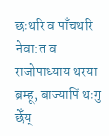छःथरि व पाँचथरि नेवा:त व राजोपाध्याय थरया ब्रम्हू, बाज्यापिं थःगु छेँय्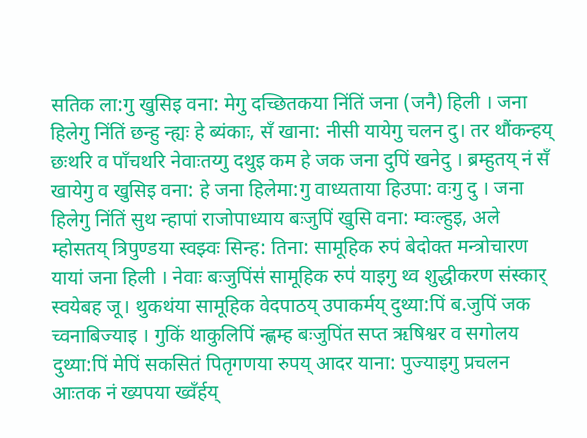सतिक ला:गु खुसिइ वना: मेगु दच्छितकया निंतिं जना (जनै) हिली । जना हिलेगु निंतिं छन्हु न्ह्यः हे ब्यंकाः, सँ खाना: नीसी यायेगु चलन दु। तर थौंकन्हय् छःथरि व पाँचथरि नेवाःतय्गु दथुइ कम हे जक जना दुपिं खनेदु । ब्रम्हुतय् नं सँ खायेगु व खुसिइ वना: हे जना हिलेमा:गु वाध्यताया हिउपा: वःगु दु । जना हिलेगु निंतिं सुथ न्हापां राजोपाध्याय बःजुपिं खुसि वना: म्वःल्हुइ, अले म्होसतय् त्रिपुण्डया स्वझ्वः सिन्ह: तिना: सामूहिक रुपं बेदोक्त मन्त्रोचारण यायां जना हिली । नेवाः बःजुपिंस॑ सामूहिक रुप॑ याइगु थ्व शुद्धीकरण संस्कार् स्वयेबह जू। थुकथंया सामूहिक वेदपाठय् उपाकर्मय् दुथ्या:पिं ब.जुपिं जक च्वनाबिज्याइ । गुकिं थाकुलिपिं न्ह्णम्ह बःजुपिंत सप्त ऋषिश्वर व सगोलय दुथ्या:पिं मेपिं सकसितं पितृगणया रुपय् आदर याना: पुज्याइगु प्रचलन आःतक नं ख्यपया ख्वँर्हय्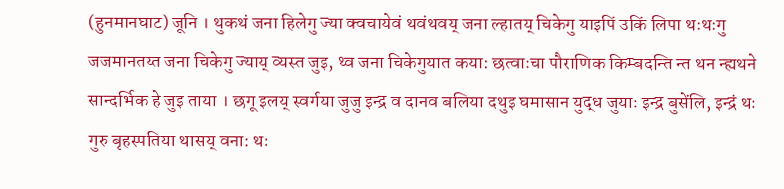(हुनमानघाट) जूनि । थुकथं जना हिलेगु ज्या क्वचायेवं थवंथवय् जना ल्हातय् चिकेगु याइपिं उकिं लिपा थःथःगु जजमानतय्त जना चिकेगु ज्याय् व्यस्त जुइ, थ्व जना चिकेगुयात कया: छत्वाःचा पौराणिक किम्बदन्ति न्त थन न्ह्यथने सान्दर्भिक हे जुइ ताया । छगू इलय् स्वर्गया जुजु इन्द्र व दानव बलिया दथुइ घमासान युद्ध जुयाः इन्द्र बुसेंलि, इन्द्रं थः गुरु बृहस्पतिया थासय् वना: थः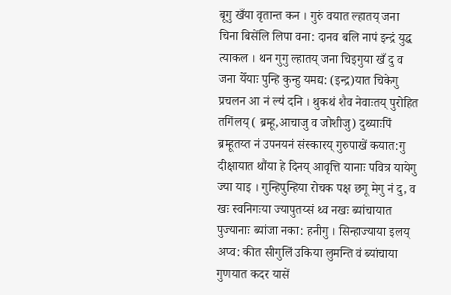बूगु खँया वृतान्त कन । गुरुं वयात ल्हातय् जना चिना बिसेंलि लिपा वना: दानव बलि नापं इन्द्रं युद्ध त्याकल । थन गुगु ल्हातय् जना चिइगुया खँ दु व जना येँयाः पुन्हि कुन्हु यमद्य: (इन्द्र)यात चिकेगु प्रचलन आ नं ल्य॑ दनि । थुकथं शैव नेवाःतय् पुरोहित तगिंलय् ( ब्रम्हू,आचाजु व जोशीजु) दुथ्याःपिं ब्रम्हूतय्त नं उपनयनं संस्कारय् गुरुपाखें कयात:गु दीक्षायात थौंया हे दिनय् आवृत्ति यानाः पवित्र यायेगु ज्या याइ । गुन्हिपुन्हिया रोचक पक्ष छगू मेगु नं दु, व खः स्वनिगःया ज्यापुतय्सं थ्व नखः ब्यांचायात पुज्यानाः ब्यांजा नका: हनीगु । सिन्हाज्याया इलय् अप्व: कीत सीगुलिं उकिया लुमन्ति वं ब्यांचाया गुणयात कदर यासें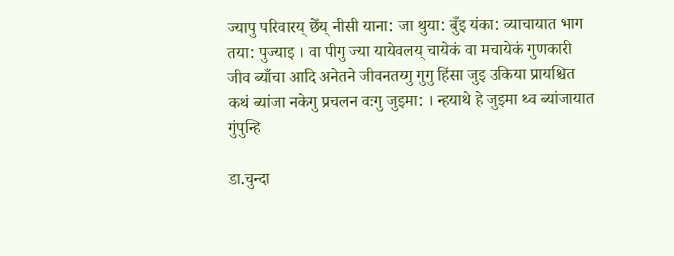ज्यापु परिवारय् छेँय् नीसी याना: जा थुया: बुँइ यंका: व्याचायात भाग तया: पुज्याइ । वा पीगु ज्या यायेवलय् चायेकं वा मचायेकं गुणकारी जीव ब्याँचा आदि अनेतने जीवनतय्गु गुगु हिंसा जुइ उकिया प्रायश्चित कथं ब्यांजा नकेगु प्रचलन वःगु जुइमा: । न्हयाथे हे जुइमा थ्व ब्यांजायात
गुंपुन्हि

डा.चुन्दा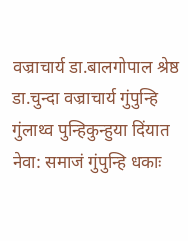वज्राचार्य डा.बालगोपाल श्रेष्ठ डा.चुन्दा वज्राचार्य गुंपुन्हि गुंलाथ्व पुन्हिकुन्हुया दिंयात नेवा: समाजं गुंपुन्हि धकाः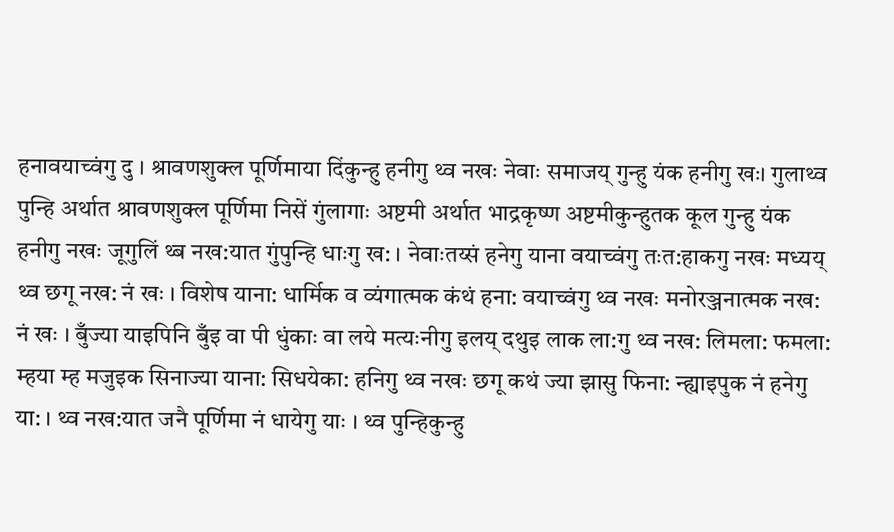हनावयाच्वंगु दु । श्रावणशुक्ल पूर्णिमाया दिंकुन्हु हनीगु थ्व नखः नेवाः समाजय् गुन्हु यंक हनीगु खः। गुलाथ्व पुन्हि अर्थात श्रावणशुक्ल पूर्णिमा निसें गुंलागाः अष्टमी अर्थात भाद्रकृष्ण अष्टमीकुन्हुतक कूल गुन्हु यंक हनीगु नखः जूगुलिं थ्ब नख:यात गुंपुन्हि धाःगु ख: । नेवाःतय्सं हनेगु याना वयाच्वंगु तःत:हाकगु नखः मध्यय् थ्व छगू नख: नं खः । विशेष याना: धार्मिक व व्यंगात्मक कंथं हना: वयाच्वंगु थ्व नखः मनोरञ्जनात्मक नख: नं खः । बुँज्या याइपिनि बुँइ वा पी धुंकाः वा लये मत्यःनीगु इलय् दथुइ लाक ला:गु थ्व नख: लिमला: फमला: म्हया म्ह मजुइक सिनाज्या याना: सिधयेका: हनिगु थ्व नखः छगू कथं ज्या झासु फिना: न्ह्याइपुक नं हनेगु या: । थ्व नख:यात जनै पूर्णिमा नं धायेगु याः । थ्व पुन्हिकुन्हु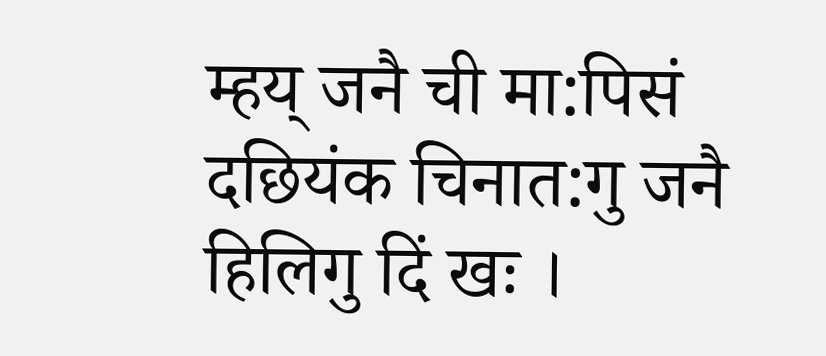म्हय् जनै ची मा:पिसं दछियंक चिनात:गु जनै हिलिगु दिं खः ।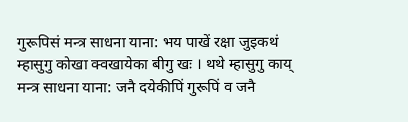गुरूपिसं मन्त्र साधना याना: भय पाखें रक्षा जुइकथं म्हासुगु कोखा क्वखायेका बीगु खः । थथे म्हासुगु काय् मन्त्र साधना याना: जनै दयेकीपिं गुरूपिं व जनै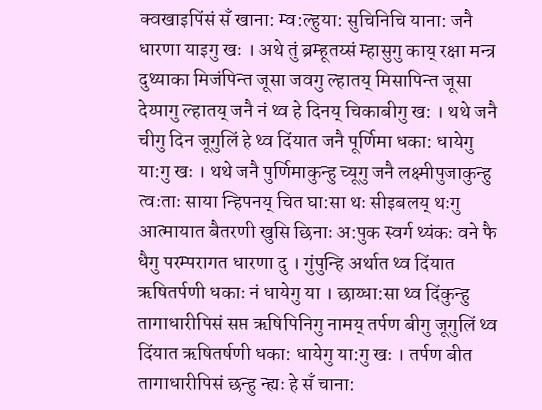क्वखाइपिंसं सँ खाना: म्व:ल्हुया: सुचिनिचि याना: जनै धारणा याइगु खः । अथे तुं ब्रम्हूतय्सं म्हासुगु काय् रक्षा मन्त्र दुथ्याका मिजंपिन्त जूसा जवगु ल्हातय् मिसापिन्त जूसा देय्पागु ल्हातय् जनै नं थ्व हे दिनय् चिकाबीगु ख: । थथे जनै चीगु दिन जूगुलिं हे थ्व दिंयात जनै पूर्णिमा धका: धायेगु या:गु खः । थथे जनै पुर्णिमाकुन्हु च्यूगु जनै लक्ष्मीपुजाकुन्हु त्वःताः साया न्हिपनय् चित घा:सा थः सीइबलय् थःगु आत्मायात बैतरणी खुसि छिनाः अ:पुक स्वर्ग थ्यंकः वने फै धैगु परम्परागत धारणा दु । गुंपुन्हि अर्थात थ्व दिंयात ऋषितर्पणी धकाः नं धायेगु या । छाय्धा:सा थ्व दिंकुन्हु तागाधारीपिसं सप्त ऋषिपिनिगु नामय् तर्पण बीगु जूगुलिं थ्व दिंयात ऋषितर्षणी धका: धायेगु या:गु खः । तर्पण बीत तागाधारीपिसं छन्हु न्ह्यः हे सँ चाना: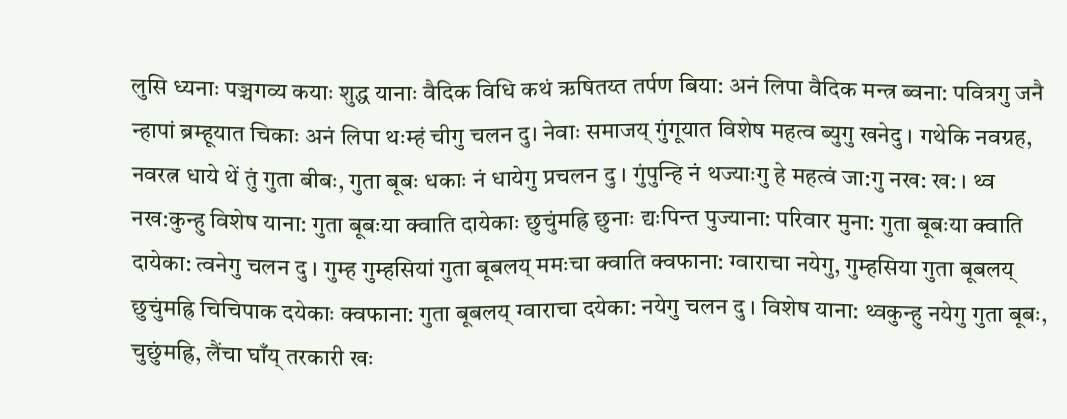लुसि ध्यनाः पञ्चगव्य कयाः शुद्ध यानाः वैदिक विधि कथं ऋषितय्त तर्पण बिया: अनं लिपा वैदिक मन्त्र ब्वना: पवित्रगु जनै न्हापां ब्रम्हूयात चिकाः अनं लिपा थःम्हं चीगु चलन दु। नेवाः समाजय् गुंगूयात विशेष महत्व ब्युगु खनेदु । गथेकि नवग्रह, नवरत्न धाये थें तुं गुता बीबः, गुता बूबः धकाः नं धायेगु प्रचलन दु । गुंपुन्हि नं थज्याःगु हे महत्वं जा:गु नख: ख: । थ्व नख:कुन्हु विशेष याना: गुता बूबःया क्वाति दायेकाः छुचुंमह्रि छुनाः द्यःपिन्त पुज्याना: परिवार मुना: गुता बूबःया क्वाति दायेका: त्वनेगु चलन दु । गुम्ह गुम्हसियां गुता बूबलय् ममःचा क्वाति क्वफाना: ग्वाराचा नयेगु, गुम्हसिया गुता बूबलय् छुचुंमह्रि चिचिपाक दयेकाः क्वफाना: गुता बूबलय् ग्वाराचा दयेका: नयेगु चलन दु । विशेष याना: थ्वकुन्हु नयेगु गुता बूबः, चुछुंमह्रि, लैंचा घाँय् तरकारी खः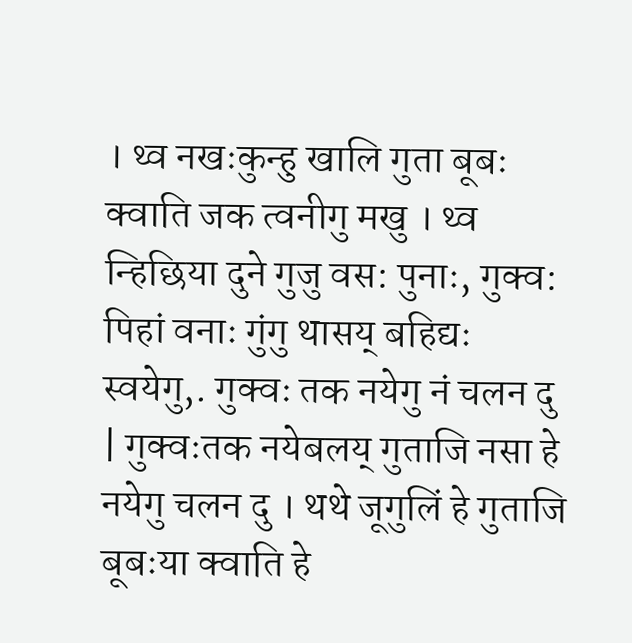। थ्व नखःकुन्हु खालि गुता बूबः क्वाति जक त्वनीगु मखु । थ्व न्हिछिया दुने गुजु वस: पुनाः, गुक्व: पिहां वनाः गुंगु थासय् बहिद्यः स्वयेगु,. गुक्वः तक नयेगु नं चलन दु | गुक्वःतक नयेबलय् गुताजि नसा हे नयेगु चलन दु । थथे जूगुलिं हे गुताजि बूबःया क्वाति हे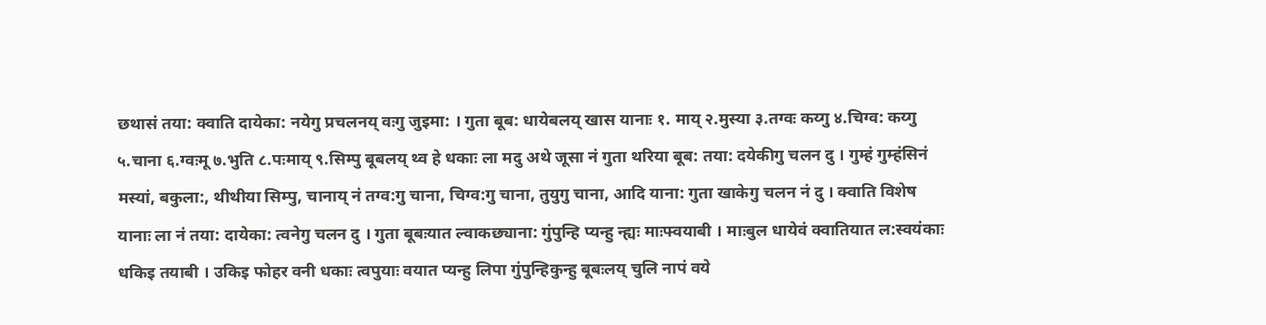छथासं तया: क्वाति दायेका: नयेगु प्रचलनय् वःगु जुइमा: । गुता बूब: धायेबलय् खास यानाः १. माय् २.मुस्या ३.तग्वः कय्गु ४.चिग्व: कय्गु ५.चाना ६.ग्वःमू ७.भुति ८.पःमाय् ९.सिम्पु बूबलय् थ्व हे धकाः ला मदु अथे जूसा नं गुता थरिया बूब: तया: दयेकीगु चलन दु । गुम्हं गुम्हंसिनं मस्यां, बकुला:, थीथीया सिम्पु, चानाय् नं तग्व:गु चाना, चिग्व:गु चाना, तुयुगु चाना, आदि याना: गुता खाकेगु चलन नं दु । क्वाति विशेष यानाः ला नं तया: दायेका: त्वनेगु चलन दु । गुता बूबःयात ल्वाकछ्याना: गुंपुन्हि प्यन्हु न्ह्यः माःफ्वयाबी । माःबुल धायेवं क्वातियात ल:स्वयंकाः धकिइ तयाबी । उकिइ फोहर वनी धकाः त्वपुयाः वयात प्यन्हु लिपा गुंपुन्हिकुन्हु बूबःलय् चुलि नापं वये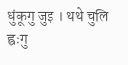धुंकूगु जुइ । थथे चुलि ह्वःगु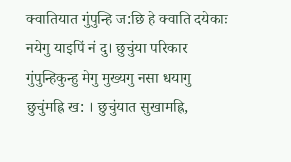क्वातियात गुंपुन्हि ज:छि हे क्वाति दयेकाः नयेगु याइपिं नं दु। छुचुंया परिकार गुंपुन्हिकुन्हु मेगु मुख्यगु नसा धयागु छुचुंमह्रि ख: । छुचुंयात सुखामह्रि,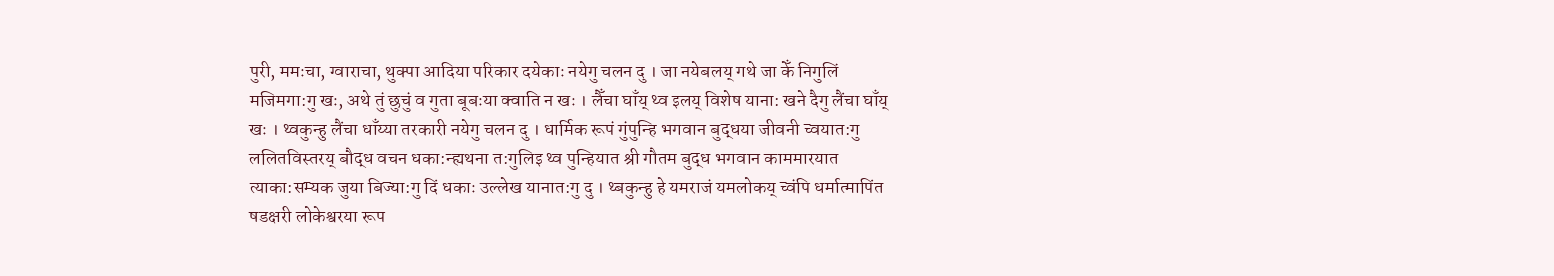पुरी, ममःचा, ग्वाराचा, थुक्पा आदिया परिकार दयेकाः नयेगु चलन दु । जा नयेबलय् गथे जा केँ निगुलिं मजिमगा:गु खः, अथे तुं छुचुं व गुता बूबःया क्वाति न खः । लैँचा घाँय् थ्व इलय् विशेष याना: खने दैगु लैंचा घाँय् खः । थ्वकुन्हु लैंचा धाँय्या तरकारी नयेगु चलन दु । धार्मिक रूपं गुंपुन्हि भगवान बुद्धया जीवनी च्वयात:गु ललितविस्तरय् बौद्ध वचन धका:न्ह्यथना त:गुलिइ थ्व पुन्हियात श्री गौतम बुद्ध भगवान काममारयात त्याका:सम्यक जुया बिज्या:गु दिं धकाः उल्लेख यानात:गु दु । थ्बकुन्हु हे यमराजं यमलोकय् च्वंपि धर्मात्मापिंत षडक्षरी लोकेश्वरया रूप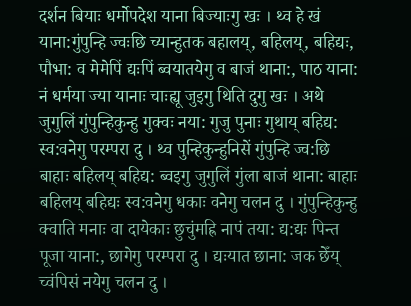दर्शन बियाः धर्मोपदेश याना बिज्याःगु खः । थ्व हे खं याना:गुंपुन्हि ज्वःछि च्यान्हुतक बहालय्, बहिलय्, बहिद्यः, पौभा: व मेमेपिं द्यःपिं ब्वयातयेगु व बाजं थाना:, पाठ याना: नं धर्मया ज्या यानाः चाःह्यू जुइगु थिति दुगु खः । अथे जुगुलिं गुंपुन्हिकुन्हु गुक्वः नया: गुजु पुनाः गुथाय् बहिद्य: स्व:वनेगु परम्परा दु । थ्व पुन्हिकुन्हुनिसें गुंपुन्हि ज्व:छि बाहाः बहिलय् बहिद्य: ब्वइगु जुगुलिं गुंला बाजं थाना: बाहाः बहिलय् बहिद्यः स्व:वनेगु धकाः वनेगु चलन दु । गुंपुन्हिकुन्हु क्वाति मनाः वा दायेकाः छुचुंमह्रि नापं तया: द्य:द्यः पिन्त पूजा याना:, छागेगु परम्परा दु । द्यःयात छाना: जक छेँय् च्वंपिसं नयेगु चलन दु ।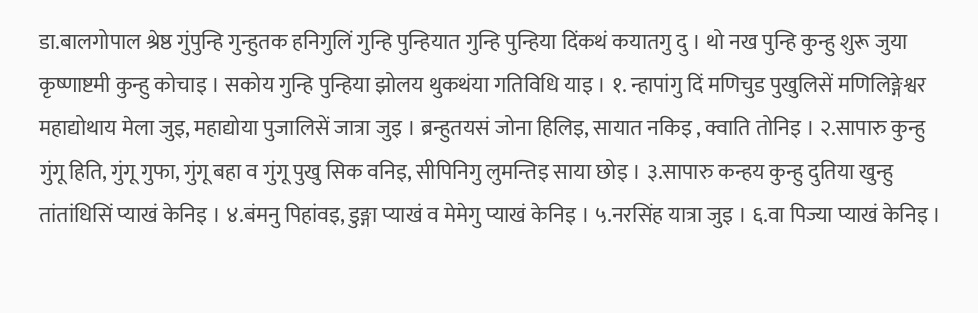डा.बालगोपाल श्रेष्ठ गुंपुन्हि गुन्हुतक हनिगुलिं गुन्हि पुन्हियात गुन्हि पुन्हिया दिंकथं कयातगु दु । थो नख पुन्हि कुन्हु शुरू जुया कृष्णाष्टमी कुन्हु कोचाइ । सकोय गुन्हि पुन्हिया झोलय थुकथंया गतिविधि याइ । १. न्हापांगु दिं मणिचुड पुखुलिसें मणिलिङ्गेश्वर महाद्योथाय मेला जुइ, महाद्योया पुजालिसें जात्रा जुइ । ब्रन्हुतयसं जोना हिलिइ, सायात नकिइ , क्वाति तोनिइ । २.सापारु कुन्हु गुंगू हिति, गुंगू गुफा, गुंगू बहा व गुंगू पुखु सिक वनिइ, सीपिनिगु लुमन्तिइ साया छोइ । ३.सापारु कन्हय कुन्हु दुतिया खुन्हु तांतांधिसिं प्याखं केनिइ । ४.बंमनु पिहांवइ, डुङ्गा प्याखं व मेमेगु प्याखं केनिइ । ५.नरसिंह यात्रा जुइ । ६.वा पिज्या प्याखं केनिइ ।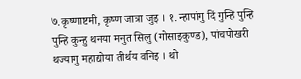७.कृष्णाष्टमी, कृष्ण जात्रा जुइ । १. न्हापांगु दिं गुन्हि पुन्हि पुन्हि कुन्हु थनया मनुत सिलु (गोसाइकुण्ड), पांचपोखरी थज्यागु महाद्योया तीर्थय वनिइ । थो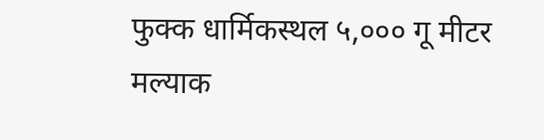फुक्क धार्मिकस्थल ५,००० गू मीटर मल्याक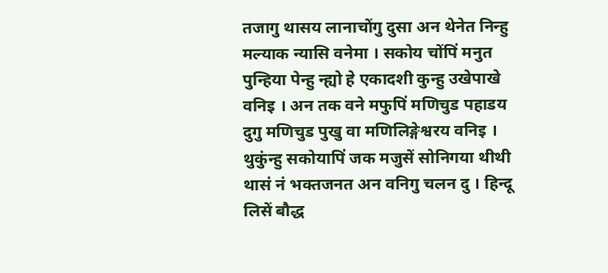तजागु थासय लानाचोंगु दुसा अन थेनेत निन्हु मल्याक न्यासि वनेमा । सकोय चोंपिं मनुत पुन्हिया पेन्हु न्ह्यो हे एकादशी कुन्हु उखेपाखे वनिइ । अन तक वने मफुपिं मणिचुड पहाडय दुगु मणिचुड पुखु वा मणिलिङ्गेश्वरय वनिइ । थुकुंन्हु सकोयापिं जक मजुसें सोनिगया थीथी थासं नं भक्तजनत अन वनिगु चलन दु । हिन्दू लिसें बौद्ध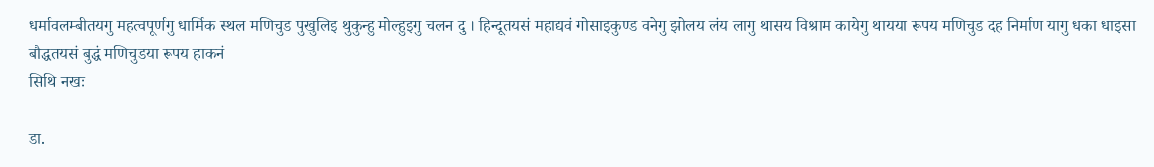धर्मावलम्बीतयगु महत्वपूर्णगु धार्मिक स्थल मणिचुड पुखुलिइ थुकुन्हु मोल्हुइगु चलन दु । हिन्दूतयसं महाद्यवं गोसाइकुण्ड वनेगु झोलय लंय लागु थासय विश्राम कायेगु थायया रूपय मणिचुड दह निर्माण यागु धका धाइसा बौद्धतयसं बुद्धं मणिचुडया रूपय हाकनं
सिथि नखः

डा.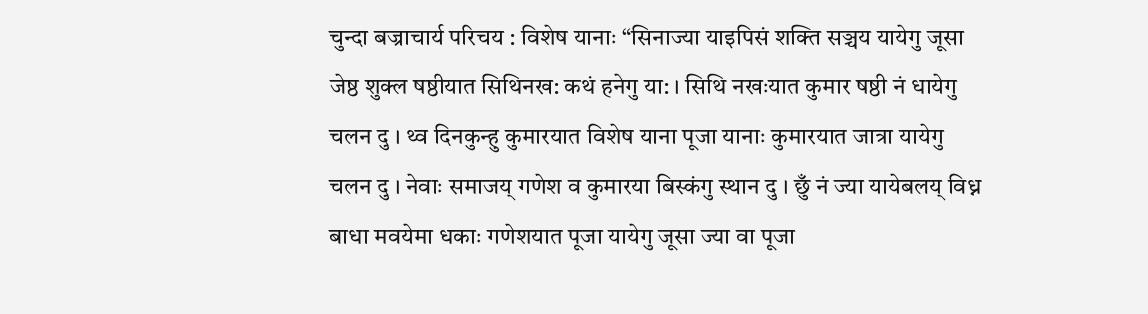चुन्दा बज्राचार्य परिचय : विशेष यानाः “सिनाज्या याइपिसं शक्ति सञ्चय यायेगु जूसा जेष्ठ शुक्ल षष्ठीयात सिथिनख: कथं हनेगु या: । सिथि नखःयात कुमार षष्ठी नं धायेगु चलन दु । थ्व दिनकुन्हु कुमारयात विशेष याना पूजा यानाः कुमारयात जात्रा यायेगु चलन दु । नेवाः समाजय् गणेश व कुमारया बिस्कंगु स्थान दु । छुँ नं ज्या यायेबलय् विध्न बाधा मवयेमा धकाः गणेशयात पूजा यायेगु जूसा ज्या वा पूजा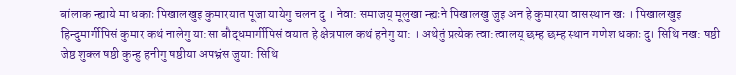बांलाक न्ह्याये मा धकाः पिखालखुइ कुमारयात पूजा यायेगु चलन दु । नेवा: समाजय् मूलुखा न्ह्यःने पिखालखु जुइ अन हे कुमारया वासस्थान खः । पिखालखुइ हिन्दुमार्गीपिसं कुमार कथं नालेगु या:सा बौद्धमार्गीपिसं वयात हे क्षेत्रपाल कथं हनेगु या: । अथेतुं प्रत्येक त्वा:त्वालय् छम्ह छम्ह स्थान गणेश धकाः दु। सिथि नख: षष्ठी जेष्ठ शुक्ल षष्ठी कुन्हु हनीगु षष्ठीया अपभ्रंस जुया: सिथि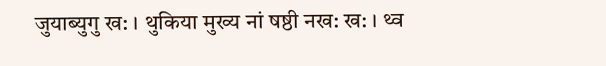जुयाब्युगु ख: । थुकिया मुख्य नां षष्ठी नख: ख: । थ्व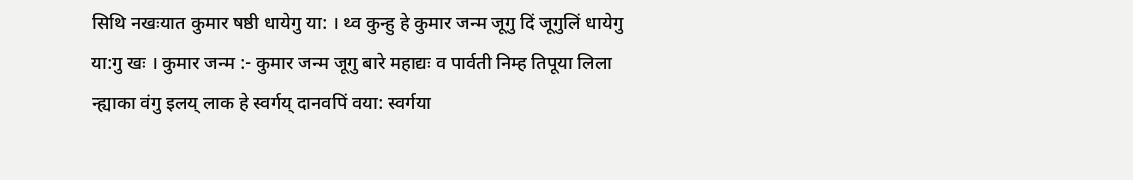सिथि नखःयात कुमार षष्ठी धायेगु या: । थ्व कुन्हु हे कुमार जन्म जूगु दिं जूगुलिं धायेगु या:गु खः । कुमार जन्म :- कुमार जन्म जूगु बारे महाद्यः व पार्वती निम्ह तिपूया लिला न्ह्याका वंगु इलय् लाक हे स्वर्गय् दानवपिं वया: स्वर्गया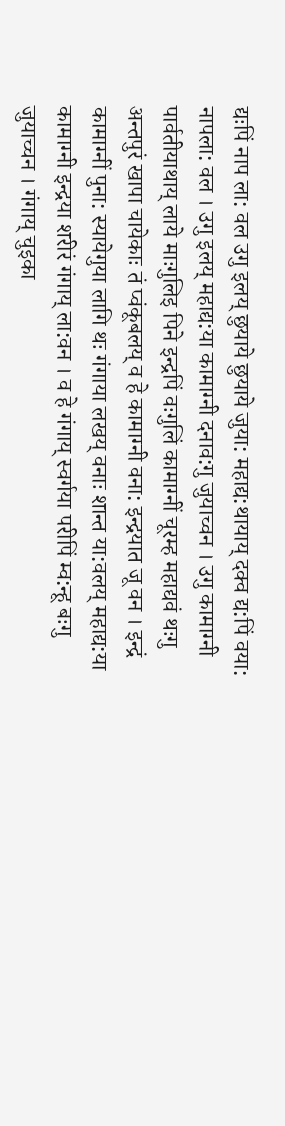द्यःपिं नाप ला: वल उगु इलय् छुयाये छुयाये जुया: महाद्य:थायाय् दक्व द्य:पिं वया: नापला: वल । उगु इलय् महाद्य:या कामाग्नी दनाव:गु जुयाच्वन । उगु कामाग्नी पार्वतीयाथाय् लाये माःगुलिइ पिने इन्द्रपिं वःगुलिं कामाग्नीं चूरम्ह महाद्यवं थःगु अन्तपुरं खापा चायेकाः तं प्वंकूबलय् व हे कामाग्नी वना: इन्द्रयात जू वन । इन्द्रं कामाग्नीं पुना: स्यायेगुया लागि थः गंगाया लखय् वनाः शान्त या:वलय् महाद्य:या कामाग्नी इन्द्रया शरीरं गंगाय् ला:वन । व हे गंगाय् स्वर्गया परीपिं म्व:न्हू बःगु जुयाच्चन । गंगाय् चुइका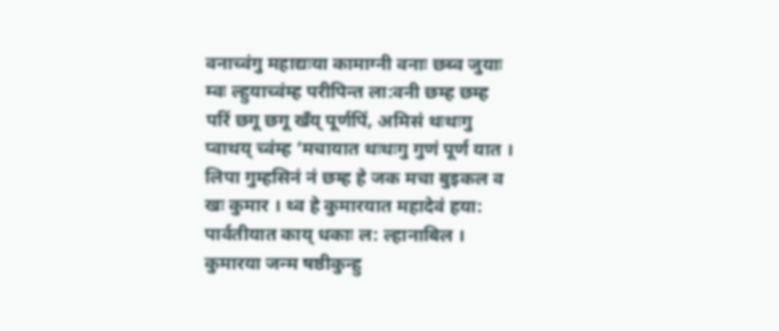वनाच्वंगु महाद्यःया कामाग्नी वनाः छब्व जुयाः म्वः ल्हुयाच्वंम्ह परीपिन्त ला:वनी छम्ह छम्ह परिं छगू छगू खँय् पूर्णपिं, अमिसं थःथःगु प्वाथय् च्वंम्ह ‘मचायात थःथःगु गुणं पूर्ण यात । लिपा गुम्हसिनं नं छम्ह हे जक मचा बुइकल व खः कुमार । थ्व हे कुमारयात महादेवं हया: पार्वतीयात काय् धकाः ल: ल्हानाबिल । कुमारया जन्म षष्ठीकुन्हु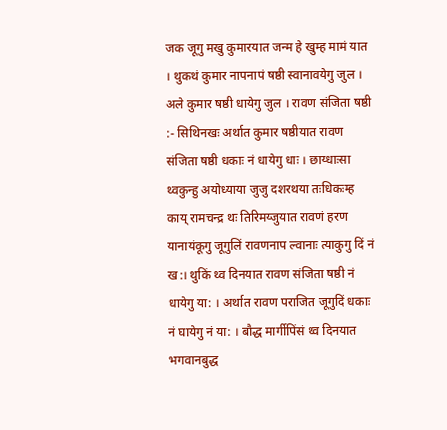जक जूगु मखु कुमारयात जन्म हे खुम्ह मामं यात । थुकथं कुमार नापनापं षष्ठी स्वानावयेगु जुल । अले कुमार षष्ठी धायेगु जुल । रावण संजिता षष्ठी :- सिथिनखः अर्थात कुमार षष्ठीयात रावण संजिता षष्ठी धकाः नं धायेगु धाः । छाय्धाःसा थ्वकुन्हु अयोध्याया जुजु दशरथया तःधिकःम्ह काय् रामचन्द्र थः तिरिमय्जुयात रावणं हरण यानायंकूगु जूगुलिं रावणनाप ल्वानाः त्याकुगु दिं नं ख:। थुकिं थ्व दिनयात रावण संजिता षष्ठी नं धायेगु या: । अर्थात रावण पराजित जूगुदिं धकाः नं घायेगु नं या: । बौद्ध मार्गीपिंसं थ्व दिनयात भगवानबुद्ध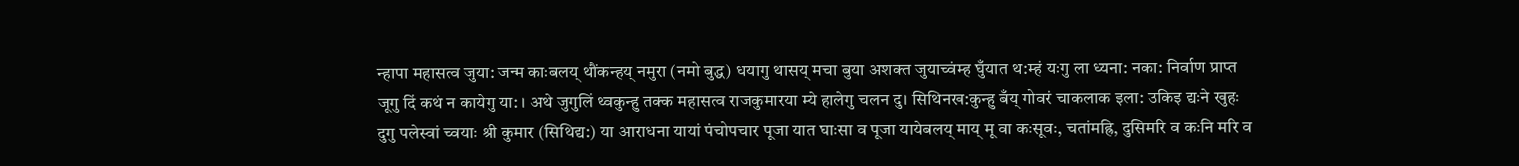न्हापा महासत्व जुया: जन्म काःबलय् थौंकन्हय् नमुरा (नमो बुद्ध) धयागु थासय् मचा बुया अशक्त जुयाच्वंम्ह घुँयात थ:म्हं यःगु ला ध्यना: नका: निर्वाण प्राप्त जूगु दिं कथं न कायेगु या: । अथे जुगुलिं थ्वकुन्हु तक्क महासत्व राजकुमारया म्ये हालेगु चलन दु। सिथिनख:कुन्हु बँय् गोवरं चाकलाक इला: उकिइ द्यःने खुहः दुगु पलेस्वां च्वयाः श्री कुमार (सिथिद्य:) या आराधना यायां पंचोपचार पूजा यात घाःसा व पूजा यायेबलय् माय् मू वा कःसूवः, चतांमह्रि, दुसिमरि व कःनि मरि व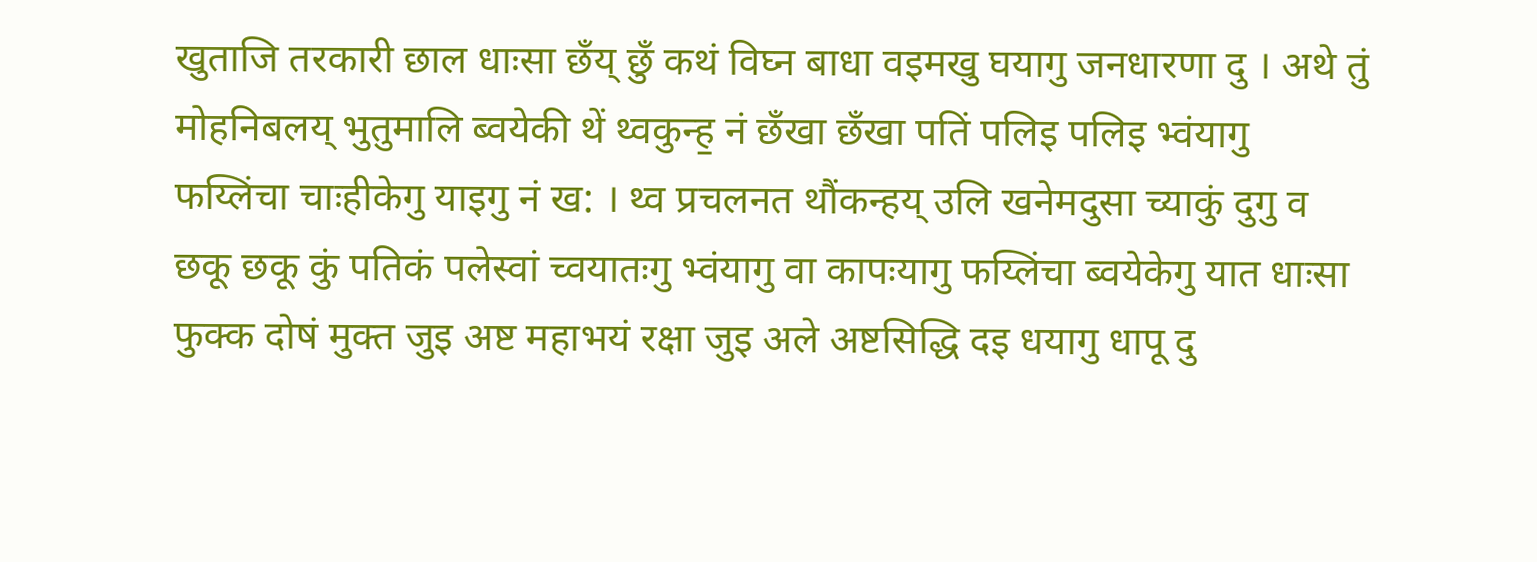खुताजि तरकारी छाल धाःसा छँय् छुँ कथं विघ्न बाधा वइमखु घयागु जनधारणा दु । अथे तुं मोहनिबलय् भुतुमालि ब्वयेकी थें थ्वकुन्ह॒ नं छँखा छँखा पतिं पलिइ पलिइ भ्वंयागु फय्लिंचा चाःहीकेगु याइगु नं ख: । थ्व प्रचलनत थौंकन्हय् उलि खनेमदुसा च्याकुं दुगु व छकू छकू कुं पतिकं पलेस्वां च्वयातःगु भ्वंयागु वा कापःयागु फय्लिंचा ब्वयेकेगु यात धाःसा फुक्क दोषं मुक्त जुइ अष्ट महाभयं रक्षा जुइ अले अष्टसिद्धि दइ धयागु धापू दु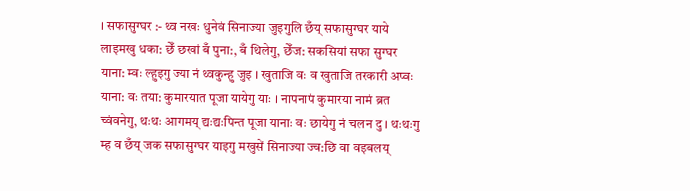। सफासुग्घर :- थ्व नखः धुनेवं सिनाज्या जुइगुलि छँय् सफासुग्घर याये लाइमखु धका: छेँ छखां बँ पुना:, बँ थिलेगु, छेँज: सकसियां सफा सुग्घर याना: म्वः ल्हुइगु ज्या नं थ्वकुन्हु जुइ । खुताजि वः व खुताजि तरकारी अप्वः याना: वः तया: कुमारयात पूजा यायेगु याः । नापनापं कुमारया नामं ब्रत च्वंवनेगु, थःथः आगमय् द्यःद्यःपिन्त पूजा यानाः वः छायेगु नं चलन दु । थःथःगु म्ह व छँय् जक सफासुग्घर याइगु मखुसें सिनाज्या ज्व:छि वा वइबलय्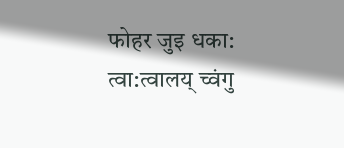फोहर जुइ धका: त्वा:त्वालय् च्वंगु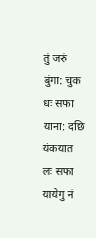तुं जरुं बुंगा: चुक धः सफा याना: दछि यंकयात लः सफा यायेगु नं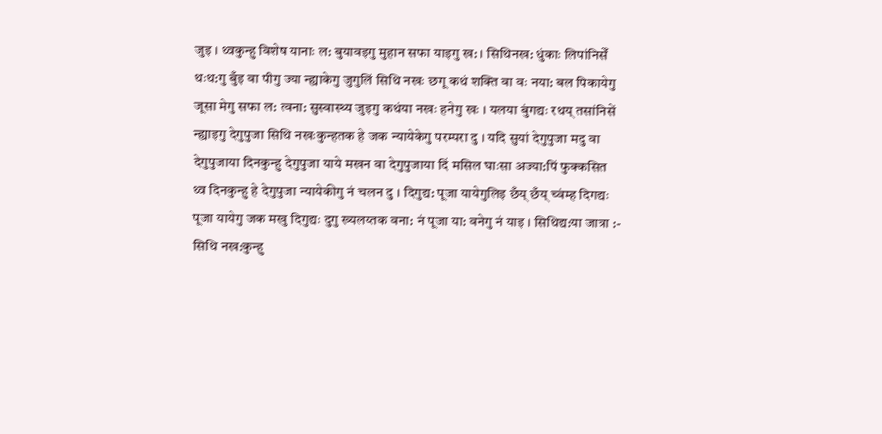जुइ । थ्वकुन्हु विशेष यानाः ल: बुयावइगु मुहान सफा याइगु ख: । सिथिनख: धुंकाः लिपांनिसेँ थःथ:गु बुँइ वा पीगु ज्या न्ह्याकेगु जुगुलिं सिथि नखः छगू कथं शक्ति वा वः नया: बल पिकायेगु जूसा मेगु सफा ल: त्वना: सुस्वास्थ्य जुइगु कथंया नखः हनेगु खः । यलया बुंगद्यः रथय् तसांनिसें न्ह्याइगु देगुपुजा सिथि नखःकुन्हतक हे जक न्यायेकेगु परम्परा दु । यदि सुयां देगुपुजा मदु वा देगुपुजाया दिनकुन्हु देगुपुजा याये मखन वा देगुपुजाया दिं मसिल घाःसा अज्या:पिं फुक्कसित थ्व दिनकुन्हु हे देगुपुजा न्यायेकीगु नं चलन दु । दिगुद्य: पूजा यायेगुलिइ छँय् छँय् च्वंम्ह दिगद्यः पूजा यायेगु जक मखु दिगुद्यः दुगु ख्यलय्तक वना: नं पूजा या: वनेगु नं याइ । सिथिद्य:या जात्रा :- सिथि नख:कुन्हु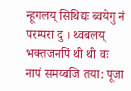न्हूगलय् सिथिद्यः ब्वयेगु नं परम्परा दु । थ्वबलय् भक्तजनपिं थी थी वः नापं समय्बजि तया: पूजा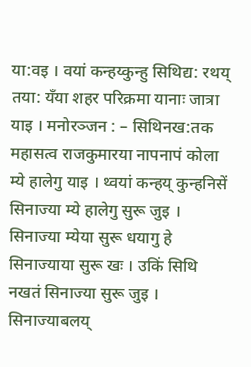या:वइ । वयां कन्हय्कुन्हु सिथिद्य: रथय् तया: यँया शहर परिक्रमा यानाः जात्रा याइ । मनोरञ्जन : – सिथिनख:तक महासत्व राजकुमारया नापनापं कोला म्ये हालेगु याइ । थ्वयां कन्हय् कुन्हनिसें सिनाज्या म्ये हालेगु सुरू जुइ । सिनाज्या म्येया सुरू धयागु हे सिनाज्याया सुरू खः । उकिं सिथि नखतं सिनाज्या सुरू जुइ । सिनाज्याबलय्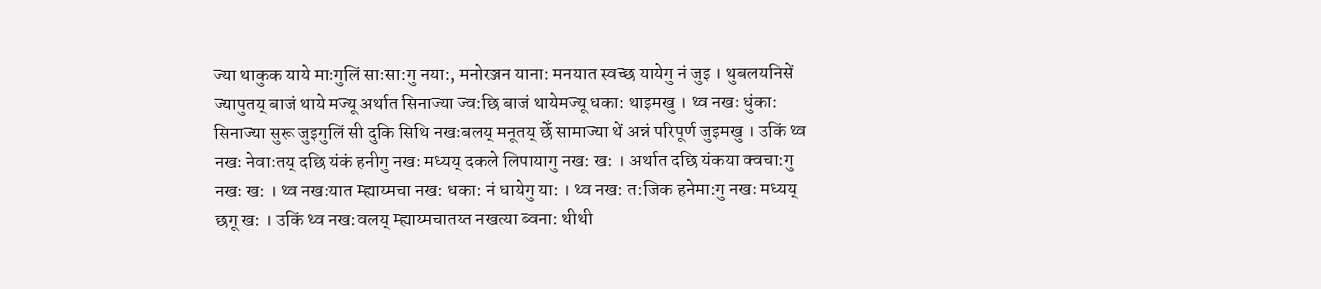ज्या थाकुक याये माःगुलिं साःसा:गु नया:, मनोरञ्जन याना: मनयात स्वच्छ यायेगु नं जुइ । थुबलयनिसें ज्यापुतय् बाजं थाये मज्यू अर्थात सिनाज्या ज्व:छि बाजं थायेमज्यू धका: थाइमखु । थ्व नखः धुंका: सिनाज्या सुरू जुइगुलिं सी दुकि सिथि नखःबलय् मनूतय् छेँ सामाज्या थें अन्नं परिपूर्ण जुइमखु । उकिं थ्व नखः नेवाःतय् दछि यंकं हनीगु नखः मध्यय् दकले लिपायागु नख: ख: । अर्थात दछि यंकया क्वचा:गु नखः ख: । थ्व नखःयात म्ह्याय्मचा नख: धका: नं धायेगु या: । थ्व नख: त:जिक हनेमा:गु नखः मध्यय् छगू ख: । उकिं थ्व नख:वलय् म्ह्याय्मचातय्त नखत्या ब्वना: थीथी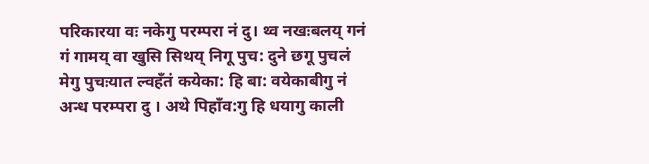परिकारया वः नकेगु परम्परा नं दु। थ्व नखःबलय् गनं गं गामय् वा खुसि सिथय् निगू पुच: दुने छगू पुचलं मेगु पुचःयात ल्वहँतं कयेका: हि बा: वयेकाबीगु नं अन्ध परम्परा दु । अथे पिहाँव:गु हि धयागु काली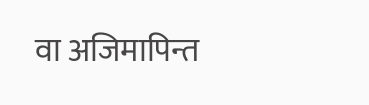वा अजिमापिन्त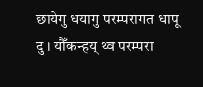छायेगु धयागु परम्परागत धापू दु । यौँकन्हय् थ्व परम्परा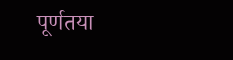पूर्णतया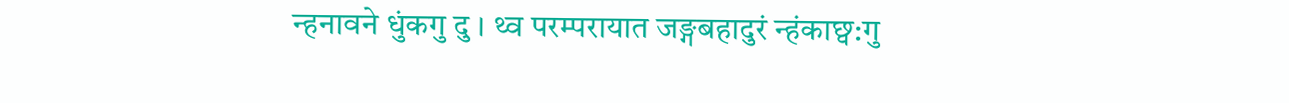न्हनावने धुंकगु दु । थ्व परम्परायात जङ्गबहादुरं न्हंकाछ्व:गु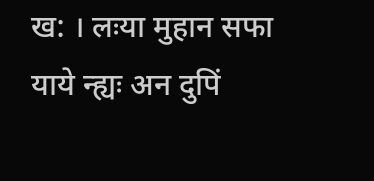ख: । लःया मुहान सफा याये न्ह्यः अन दुपिं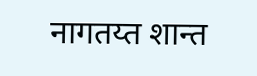नागतय्त शान्त